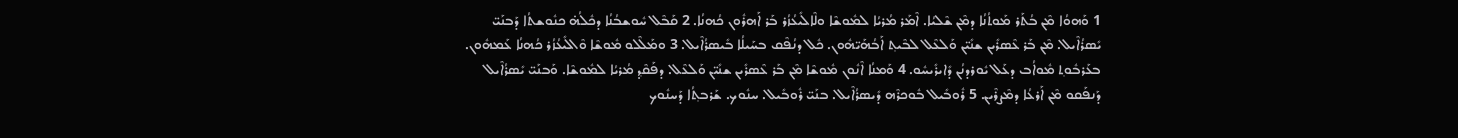1 ܘܰܗܘܳܐ ܡܶܢ ܒܳܬܰܪ ܡܰܘܬܳܢܳܐ ܕܡܶܢ ܫܶܠܝܳܐ. ܐܶܡܰܪ ܡܳܪܝܳܐ ܠܡܽܘܫܶܐ ܘܠܶܐܠܺܝܥܳܙܳܪ ܒܰܪ ܐܰܗܪܽܘܢ ܟܳܗܢܳܐ. 2 ܩܰܒܶܠ ܚܽܘܫܒܳܢܳܐ ܕܟܽܠܳܗ̇ ܟܢܽܘܫܬܳܐ ܕܰܒܢܰܝ̈ ܝܺܣܪܳܐܶܝܠ. ܡܶܢ ܒܰܪ ܥܶܣܪܺܝܢ ܫܢܺܝ̈ܢ ܘܰܠܥܶܠ ܠܒܶܝܬ݂ ܐܰܒܳܗܰܝ̈ܗܽܘܢ. ܟܽܠ ܕܢܳܦܶܩ ܒܚܰܝܠܳܐ ܒܺܝܣܪܳܐܶܝܠ. 3 ܘܡܰܠܶܠܘ ܡܽܘܫܶܐ ܘܶܐܠܺܝܥܳܙܳܪ ܟܳܗܢܳܐ ܥܰܡܗܽܘܢ. ܒܥܰܪܒܽܘܬ݂ ܡܽܘܐܳܒ ܕܥܰܠ ܝܽܘܪܕܢܳܢ ܕܺܐܝܪܺܝܚܽܘ. 4 ܘܰܡܢܳܐ ܐܶܢܽܘܢ ܡܽܘܫܶܐ ܡܶܢ ܒܰܪ ܥܶܣܪܺܝܢ ܫܢܺܝ̈ܢ ܘܰܠܥܶܠ. ܕܦܰܩܶܕ݂ ܡܳܪܝܳܐ ܠܡܽܘܫܶܐ. ܘܰܒܢܰܝ̈ ܝܺܣܪܳܐܶܝܠ ܕܰܢܦܰܩܘ ܡܶܢ ܐܰܪܥܳܐ ܕܡܶܨܪܶܝܢ. 5 ܪܽܘܒܺܝܠ ܒܽܘܟܪܶܗ ܕܺܝܣܪܳܐܶܝܠ. ܒܢܰܝ̈ ܪܽܘܒܺܝܠ. ܚܢܽܘܟ. ܫܰܪܒܬ݂ܳܐ ܕܰܚܢܽܘܟ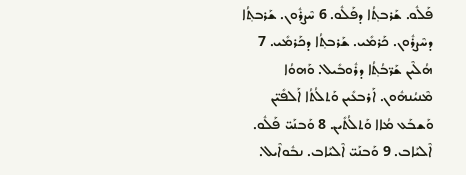ܦܰܠܽܘ. ܫܰܪܒܬ݂ܳܐ ܕܦܰܠܽܘ. 6 ܚܶܨܪܽܘܢ. ܫܰܪܒܬ݂ܳܐ ܕܚܶܨܪܽܘܢ. ܟܰܪܡܺܝ. ܫܰܪܒܬ݂ܳܐ ܕܟܰܪܡܺܝ. 7 ܗܳܠܶܝܢ ܫܰܖ̈ܒܳܬ݂ܳܐ ܕܪܽܘܒܺܝܠ. ܘܰܗܘܳܐ ܡܶܢܝܳܢܗܽܘܢ. ܐܰܪܒܥܺܝܢ ܘܰܬܠܳܬܳܐ ܐܰܠܦܺܝ̈ܢ ܘܰܫܒܰܥ ܡܳܐܐ ܘܰܬܠܳܬܺܝܢ. 8 ܘܰܒܢܰܝ̈ ܦܰܠܽܘ. ܐܶܠܝܰܐܒ. 9 ܘܰܒܢܰܝ̈ ܐܶܠܝܰܐܒ. ܢܒܽܘܐܶܝܠ.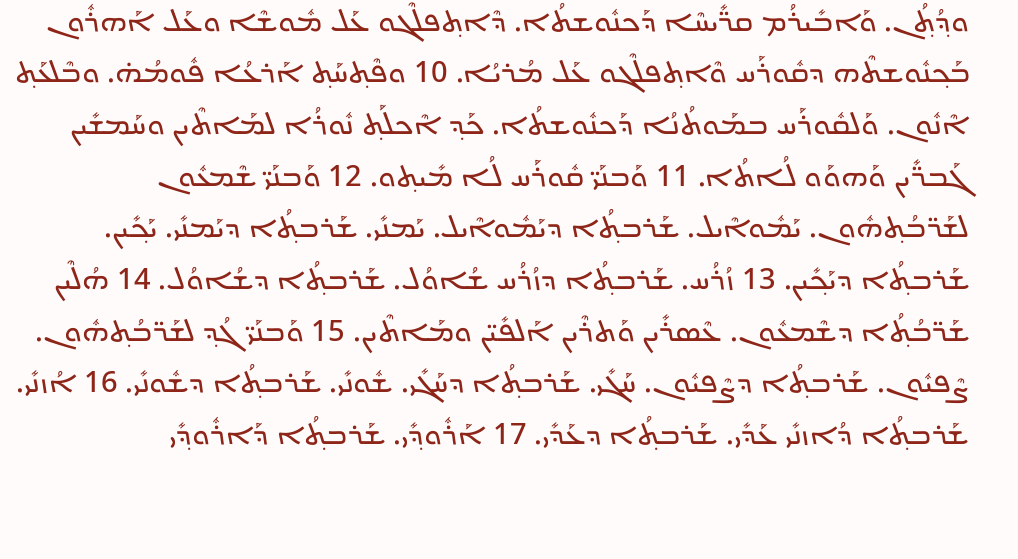ܘܕ݂ܳܬ݂ܳܢ. ܘܰܐܒܺܝܪܳܡ ܩܖ̈ܺܝܚܶܐ ܕܰܟܢܽܘܫܬܳܐ. ܕܶܐܬ݂ܦܠܶܓܘ ܥܰܠ ܡܽܘܫܶܐ ܘܥܰܠ ܐܰܗܪܽܘܢ ܒܰܟ݂ܢܽܘܫܬܶܗ ܕܩܽܘܪܰܚ ܘܶܐܬ݂ܦܠܶܓܘ ܥܰܠ ܡܳܪܝܳܐ. 10 ܘܦܶܬ݂ܚܰܬ݂ ܐܰܪܥܳܐ ܦܽܘܡܳܗ̇. ܘܒܶܠܥܰܬ݂ ܐܶܢܽܘܢ. ܘܰܠܩܽܘܪܰܚ ܒܡܰܘܬܳܢܳܐ ܕܰܟܢܽܘܫܬܳܐ. ܟܰܕ݂ ܐܶܟܠܰܬ݂ ܢܽܘܪܳܐ ܠܡܰܐܬܶܝܢ ܘܚܰܡܫܺܝܢ ܓܰܒܖ̈ܺܝܢ ܘܰܗܘܰܘ ܠܳܐܬܳܐ. 11 ܘܰܒܢܰܝ̈ ܩܽܘܪܰܚ ܠܳܐ ܡܺܝܬ݂ܘ. 12 ܘܰܒܢܰܝ̈ ܫܶܡܥܽܘܢ ܠܫܰܖ̈ܒܳܬ݂ܗܽܘܢ. ܝܰܡܽܘܐܶܝܠ. ܫܰܪܒܬ݂ܳܐ ܕܝܰܡܽܘܐܶܝܠ. ܝܰܡܢܺܝ. ܫܰܪܒܬ݂ܳܐ ܕܝܰܡܢܺܝ. ܝܰܟ݂ܺܝܢ. ܫܰܪܒܬ݂ܳܐ ܕܝܰܟ݂ܺܝܢ. 13 ܙܳܪܳܚ. ܫܰܪܒܬ݂ܳܐ ܕܙܳܪܳܚ ܫܳܐܘܳܠ. ܫܰܪܒܬ݂ܳܐ ܕܫܳܐܘܳܠ. 14 ܗܳܠܶܝܢ ܫܰܖ̈ܒܳܬ݂ܳܐ ܕܫܶܡܥܽܘܢ. ܥܶܣܪܺܝܢ ܘܰܬܪܶܝܢ ܐܰܠܦܺܝ̈ܢ ܘܡܰܐܬܶܝܢ. 15 ܘܰܒܢܰܝ̈ ܓܳܕ݂ ܠܫܰܖ̈ܒܳܬ݂ܗܽܘܢ. ܨܶܦܝܽܘܢ. ܫܰܪܒܬ݂ܳܐ ܕܨܶܦܝܽܘܢ. ܚܰܓܺܝ. ܫܰܪܒܬ݂ܳܐ ܕܚܰܓܺܝ. ܫܽܘܢܺܝ. ܫܰܪܒܬ݂ܳܐ ܕܫܽܘܢܺܝ. 16 ܐܳܙܢܺܝ. ܫܰܪܒܬ݂ܳܐ ܕܳܐܙܢܺܝ ܥܰܕܺܝ. ܫܰܪܒܬ݂ܳܐ ܕܥܰܕܺܝ. 17 ܐܰܪܽܘܕ݂ܺܝ. ܫܰܪܒܬ݂ܳܐ ܕܰܐܪܽܘܕ݂ܺܝ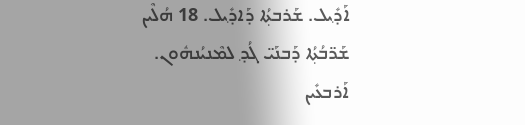ܐܰܕ݂ܺܝܠ. ܫܰܪܒܬ݂ܳܐ ܕܰܐܕ݂ܺܝܠ. 18 ܗܳܠܶܝܢ ܫܰܖ̈ܒܳܬ݂ܳܐ ܕܰܒܢܰܝ̈ ܓܳܕ݂ ܠܡܶܢܝܳܢܗܽܘܢ. ܐܰܪܒܥܺܝܢ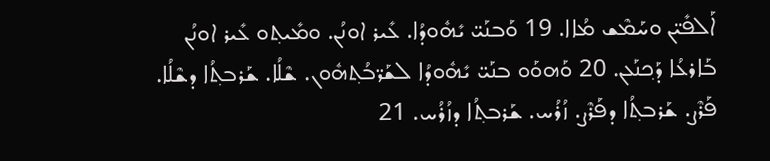ܐܰܠܦܺܝ̈ܢ ܘܚܰܡܶܫ ܡܳܐܐ. 19 ܘܰܒܢܰܝ̈ ܝܺܗܽܘܕܳܐ. ܥܺܝܪ ܐܘܢܳܢ. ܘܡܺܝܬ݂ܘ ܥܺܝܪ ܐܘܢܳܢ ܒܰܐܪܥܳܐ ܕܰܟ݂ܢܰܥܢ. 20 ܘܰܗܘܰܘ ܒܢܰܝ̈ ܝܺܗܽܘܕܳܐ ܠܫܰܖ̈ܒܳܬ݂ܗܽܘܢ. ܫܶܠܳܐ. ܫܰܪܒܬ݂ܳܐ ܕܫܶܠܳܐ. ܦܰܪܶܨ. ܫܰܪܒܬ݂ܳܐ ܕܦܰܪܶܨ. ܙܳܪܳܚ. ܫܰܪܒܬ݂ܳܐ ܕܙܳܪܳܚ. 21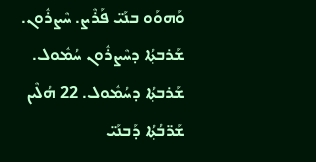ܘܰܗܘܰܘ ܒܢܰܝ̈ ܦܰܪܶܨ. ܚܶܨܪܽܘܢ. ܫܰܪܒܬ݂ܳܐ ܕܚܶܨܪܽܘܢ ܚܳܡܽܘܠ. ܫܰܪܒܬ݂ܳܐ ܕܚܳܡܽܘܠ. 22 ܗܳܠܶܝܢ ܫܰܖ̈ܒܳܬ݂ܳܐ ܕܰܒܢܰܝ̈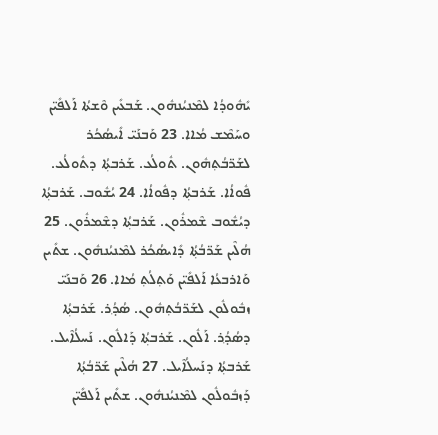ܝܺܗܽܘܕܳܐ ܠܡܶܢܝܳܢܗܽܘܢ. ܫܰܒܥܺܝܢ ܘܶܫܬܳܐ ܐܰܠܦܺܝ̈ܢ ܘܚܰܡܶܫ ܡܳܐܐ. 23 ܘܰܒܢܰܝ̈ ܐܺܝܣܳܟܳܪ ܠܫܰܖ̈ܒܳܬ݂ܗܽܘܢ. ܬܽܘܠܳܥ. ܫܰܪܒܬ݂ܳܐ ܕܬܽܘܠܳܥ. ܦܽܘܐܳܐ. ܫܰܪܒܬ݂ܳܐ ܕܦܽܘܐܳܐ. 24 ܝܳܫܽܘܒ. ܫܰܪܒܬ݂ܳܐ ܕܝܳܫܽܘܒ ܫܶܡܪܽܘܢ. ܫܰܪܒܬ݂ܳܐ ܕܫܶܡܪܽܘܢ. 25 ܗܳܠܶܝܢ ܫܰܖ̈ܒܳܬ݂ܳܐ ܕܺܐܝܣܳܟܳܪ ܠܡܶܢܝܳܢܗܽܘܢ. ܫܬܺܝܢ ܘܰܐܪܒܥܳܐ ܐܰܠܦܺܝ̈ܢ ܘܰܬ݂ܠܳܬ݂ ܡܳܐܐ. 26 ܘܰܒܢܰܝ̈ ܙܒܽܘܠܽܘܢ ܠܫܰܖ̈ܒܳܬ݂ܗܽܘܢ. ܣܳܕ݂ܳܪ. ܫܰܪܒܬ݂ܳܐ ܕܣܳܕ݂ܳܪ. ܐܰܠܽܘܢ. ܫܰܪܒܬ݂ܳܐ ܕܰܐܠܽܘܢ. ܢܰܚܠܳܐܶܝܠ. ܫܰܪܒܬ݂ܳܐ ܕܢܰܚܠܳܐܶܝܠ. 27 ܗܳܠܶܝܢ ܫܰܖ̈ܒܳܬ݂ܳܐ ܕܰܙܒܽܘܠܽܘܢ ܠܡܶܢܝܳܢܗܽܘܢ. ܫܬܺܝܢ ܐܰܠܦܺܝ̈ܢ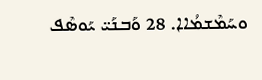ܘܚܰܡܶܫܡܳܐܐ. 28 ܘܰܒܢܰܝ̈ ܝܰܘܣܶܦ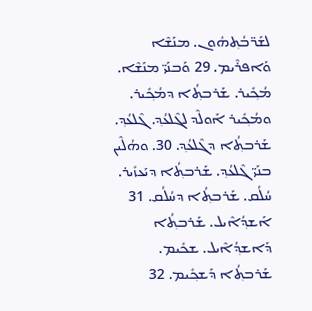ܠܫܰܖ̈ܒܳܬ݂ܗܽܘܢ. ܡܢܰܫܶܐ ܘܰܐܦܪܶܝܡ. 29 ܘܰܒܢܰܝ̈ ܡܢܰܫܶܐ. ܡܳܟ݂ܺܝܪ. ܫܰܪܒܬ݂ܳܐ ܕܡܳܟ݂ܺܝܪ. ܘܡܳܟ݂ܺܝܪ ܐܰܘܠܶܕ ܠܓܶܠܥܳܕ݂. ܓܶܠܥܳܕ݂. ܫܰܪܒܬ݂ܳܐ ܕܓܶܠܥܳܕ݂. 30. ܘܗܳܠܶܝܢ ܒܢܰܝ̈ ܓܶܠܥܳܕ݂. ܫܰܪܒܬ݂ܳܐ ܕܝܰܥܙܺܝܪ. ܚܳܠܳܩ. ܫܰܪܒܬ݂ܳܐ ܕܚܳܠܳܩ. 31 ܐܰܫܕ݂ܳܐܶܝܠ. ܫܰܪܒܬ݂ܳܐ ܕܰܐܫܕ݂ܳܐܶܝܠ. ܫܟܺܝܡ. ܫܰܪܒܬ݂ܳܐ ܕܰܫܟ݂ܺܝܡ. 32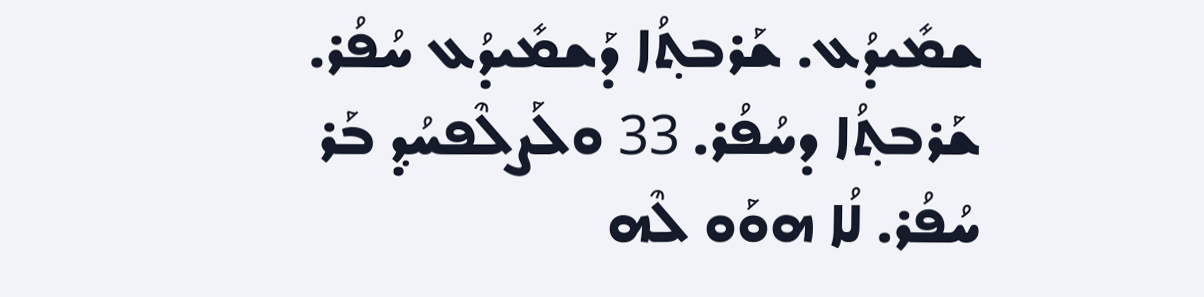ܫܡܺܝܕܳܥ. ܫܰܪܒܬ݂ܳܐ ܕܰܫܡܺܝܕܳܥ ܚܳܦܳܪ. ܫܰܪܒܬ݂ܳܐ ܕܚܳܦܳܪ. 33 ܘܠܰܨܠܶܦܚܳܕ݂ ܒܰܪ ܚܳܦܳܪ. ܠܳܐ ܗܘܰܘ ܠܶܗ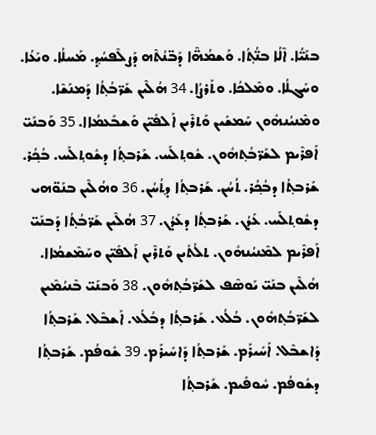ܒܢܰܝ̈ܳܐ. ܐܶܠܳܐ ܒܢ̈ܳܬ݂ܳܐ. ܘܰܫܡܳܗ̈ܶܐ ܕܰܒ̈ܢܳܬܶܗ ܕܰܨܠܶܦܚܳܕ݂. ܡܰܚܠܳܐ. ܘܝܰܥܳܐ. ܘܚܰܓܠܳܐ. ܘܡܶܠܟܳܐ. ܘܬܰܪܨܳܐ. 34 ܗܳܠܶܝܢ ܫܰܖ̈ܒܳܬ݂ܳܐ ܕܰܡܢܰܫܶܐ. ܘܡܶܢܝܳܢܗܽܘܢ ܚܰܡܫܺܝܢ ܘܰܬܪܶܝܢ ܐܰܠܦܺܝ̈ܢ ܘܰܫܒܰܥܡܳܐܐ. 35 ܘܰܒܢܰܝ̈ ܐܰܦܪܶܝܡ ܠܫܰܖ̈ܒܳܬ݂ܗܽܘܢ. ܫܽܘܬ݂ܠܰܚ. ܫܰܪܒܬ݂ܳܐ ܕܫܽܘܬ݂ܠܰܚ. ܒܳܟ݂ܳܪ. ܫܰܪܒܬ݂ܳܐ ܕܒܳܟ݂ܳܪ. ܬܳܚܳܢ. ܫܰܪܒܬ݂ܳܐ ܕܬ݂ܳܚܳܢ. 36 ܘܗܳܠܶܝܢ ܒܢܰܘ̈ܗܝ ܕܫܽܘܬ݂ܠܰܚ. ܥܰܕܳܢ. ܫܰܪܒܬ݂ܳܐ ܕܥܰܕܳܢ. 37 ܗܳܠܶܝܢ ܫܰܖ̈ܒܳܬ݂ܳܐ ܕܰܒܢܰܝ̈ ܐܰܦܪܶܝܡ ܠܡܶܢܝܳܢܗܽܘܢ. ܬܠܳܬܺܝܢ ܘܰܬܪܶܝܢ ܐܰܠܦܺܝ̈ܢ ܘܚܰܡܶܫܡܳܐܐ. ܗܳܠܶܝܢ ܒܢܰܝ̈ ܝܰܘܣܶܦ ܠܫܰܖ̈ܒܳܬ݂ܗܽܘܢ. 38 ܘܰܒܢܰܝ̈ ܒܶܢܝܳܡܶܝܢ ܠܫܰܖ̈ܒܳܬ݂ܗܽܘܢ. ܒܳܠܳܥ. ܫܰܪܒܬ݂ܳܐ ܕܒܳܠܳܥ. ܐܰܫܒܶܠ. ܫܰܪܒܬ݂ܳܐ ܕܰܐܫܒܶܠ. ܐܰܚܺܝܪܰܡ. ܫܰܪܒܬ݂ܳܐ ܕܰܐܚܺܝܪܰܡ. 39 ܫܽܘܦܳܡ. ܫܰܪܒܬ݂ܳܐ ܕܫܽܘܦܳܡ. ܚܽܘܦܺܝܡ. ܫܰܪܒܬ݂ܳܐ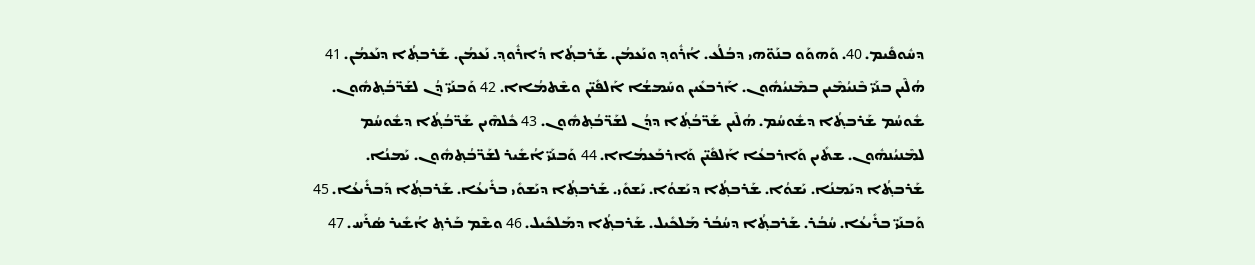ܕܚܽܘܦܺܝܡ. 40. ܘܰܗܘܰܘ ܒܢܰܘ̈ܗܝ ܕܒܳܠܳܥ. ܐܳܪܽܘܕ݂ ܘܢܰܥܡܳܢ. ܫܰܪܒܬ݂ܳܐ ܕܳܐܪܽܘܕ݂. ܢܰܥܡܳܢ. ܫܰܪܒܬ݂ܳܐ ܕܢܰܥܡܳܢ. 41 ܗܳܠܶܝܢ ܒܢܰܝ̈ ܒܶܢܝܳܡܶܝܢ ܒܡܶܢܝܳܗܽܘܢ. ܐܰܪܒܥܺܝܢ ܘܚܰܡܫܳܐ ܐܰܠܦܺܝ̈ܢ ܘܫܶܬܡܳܐܐ. 42 ܘܰܒܢܰܝ̈ ܕܳܢ ܠܫܰܖ̈ܒܳܬ݂ܗܽܘܢ. ܫܽܘܚܳܡ ܫܰܪܒܬ݂ܳܐ ܕܫܽܘܚܳܡ. ܗܳܠܶܝܢ ܫܰܖ̈ܒܳܬ݂ܳܐ ܕܕܳܢ ܠܫܰܖ̈ܒܳܬ݂ܗܽܘܢ. 43 ܟܽܠܗܶܝܢ ܫܰܖ̈ܒܳܬ݂ܳܐ ܕܫܽܘܚܳܡ ܠܡܶܢܝܳܢܗܽܘܢ. ܫܬܺܝܢ ܘܰܐܪܒܥܳܐ ܐܰܠܦܺܝ̈ܢ ܘܰܐܪܒܰܥܡܳܐܐ. 44 ܘܰܒܢܰܝ̈ ܐܳܫܺܝܪ ܠܫܰܖ̈ܒܳܬ݂ܗܽܘܢ. ܝܰܡܢܳܐ. ܫܰܪܒܬ݂ܳܐ ܕܝܰܡܢܳܐ. ܝܰܫܘܳܐ. ܫܰܪܒܬ݂ܳܐ ܕܝܰܫܘܳܐ. ܝܰܫܘܺܝ. ܫܰܪܒܬ݂ܳܐ ܕܝܰܫܘܺܝ ܒܪܺܝܥܳܐ. ܫܰܪܒܬ݂ܳܐ ܕܰܒܪܺܝܥܳܐ. 45 ܘܰܒܢܰܝ̈ ܒܪܺܝܥܳܐ. ܚܳܒܳܪ. ܫܰܪܒܬ݂ܳܐ ܕܚܳܒܳܪ ܡܰܠܟܺܝܠ. ܫܰܪܒܬ݂ܳܐ ܕܡܰܠܟܺܝܠ. 46 ܘܫܶܡ ܒܰܪܬ݂ ܐܳܫܺܝܪ ܣܳܪܰܚ. 47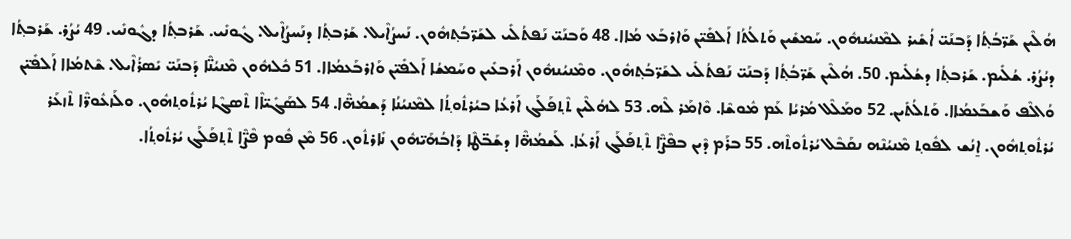ܗܳܠܶܝܢ ܫܰܖ̈ܒܳܬ݂ܳܐ ܕܰܒܢܰܝ̈ ܐܳܫܺܝܪ ܠܡܶܢܝܳܢܗܽܘܢ. ܚܰܡܫܺܝܢ ܘܰܬܠܳܬܳܐ ܐܰܠܦܺܝ̈ܢ ܘܰܐܪܒܰܥ ܡܳܐܐ. 48 ܘܰܒܢܰܝ̈ ܢܰܦܬܳܠܺܝ ܠܫܰܖ̈ܒܳܬ݂ܗܽܘܢ. ܢܰܚܨܳܐܶܝܠ. ܫܰܪܒܬ݂ܳܐ ܕܢܰܚܨܳܐܶܝܠ. ܓܽܘܢܺܝ. ܫܰܪܒܬ݂ܳܐ ܕܓܽܘܢܺܝ. 49 ܝܳܨܳܪ. ܫܰܪܒܬ݂ܳܐ ܕܝܳܨܳܪ. ܫܳܠܺܝܡ. ܫܰܪܒܬ݂ܳܐ ܕܫܳܠܺܝܡ. 50. ܗܳܠܶܝܢ ܫܰܖ̈ܒܳܬ݂ܳܐ ܕܰܒܢܰܝ̈ ܢܰܦܬܳܠܺܝ ܠܫܰܖ̈ܒܳܬ݂ܗܽܘܢ. ܘܡܶܢܝܳܢܗܽܘܢ ܐܰܪܒܥܺܝܢ ܘܚܰܡܫܳܐ ܐܰܠܦܺܝ̈ܢ ܘܰܐܪܒܰܥܡܳܐܐ. 51 ܟܽܠܗܽܘܢ ܡܶܢܝܳܢ̈ܶܐ ܕܰܒܢܰܝ̈ ܝܺܣܪܳܐܶܝܠ. ܫܶܬܡܳܐܐ ܐܰܠܦܺܝ̈ܢ ܘܳܐܠܶܦ ܘܰܫܒܰܥܡܳܐܐ. ܘܰܬܠܳܬܺܝܢ. 52 ܘܡܰܠܶܠ ܡܳܪܝܳܐ ܥܰܡ ܡܽܘܫܶܐ. ܘܶܐܡܰܪ ܠܶܗ. 53 ܠܗܳܠܶܝܢ ܬܶܬ݂ܦܰܠܰܓ ܐܰܪܥܳܐ ܒܝܳܪܬܽܘܬ݂ܳܐ ܠܡܶܢܝܳܢܳܐ ܕܰܫܡܳܗ̈ܶܐ. 54 ܠܣܰܓܺܝ̈ܐܶܐ ܬܶܣܓܶܐ ܝܳܪܬܽܘܬ݂ܗܽܘܢ. ܘܠܰܙܥܽܘܖ̈ܶܐ ܬܶܙܥܰܪ ܝܳܪܬܽܘܬ݂ܗܽܘܢ. ܐ̱ܢܳܫ ܠܦܽܘܬ݂ ܡܶܢܝܳܢܶܗ ܢܩܰܒܶܠ ܝܳܪܬܽܘܬܶܗ. 55 ܒܪܰܡ ܕܶܝܢ ܒܦܶܨ̈ܶܐ ܬܶܬ݂ܦܰܠܰܓ ܐܰܪܥܳܐ. ܠܰܫܡܳܗ̈ܶܐ ܕܫܰܒ̈ܛܶܐ ܕܰܐܒܳܗܰܝ̈ܗܽܘܢ ܢܺܐܪܬܽܘܢ. 56 ܡܶܢ ܦܽܘܡ ܦܶܨ̈ܶܐ ܬܶܬ݂ܦܰܠܰܓ ܝܳܪܬܽܘܬ݂ܳܐ.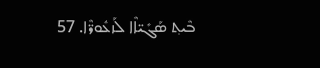ܒܶܝܬ݂ ܣܰܓܺܝ̈ܐܶܐ ܠܰܙܥܽܘܖ̈ܶܐ. 57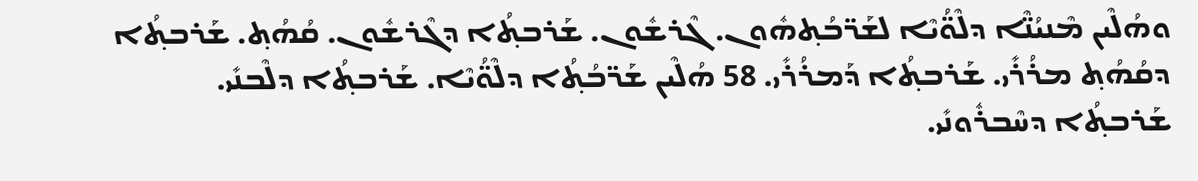ܘܗܳܠܶܝܢ ܡܶܢܝܳܢ̈ܶܐ ܕܠܶܘ̈ܳܝܶܐ ܠܫܰܖ̈ܒܳܬ݂ܗܽܘܢ. ܓܶܪܫܽܘܢ. ܫܰܪܒܬ݂ܳܐ ܕܓܶܪܫܽܘܢ. ܩܳܗܳܬ݂. ܫܰܪܒܬ݂ܳܐ ܕܩܳܗܳܬ݂ ܡܪܳܪܺܝ. ܫܰܪܒܬ݂ܳܐ ܕܰܡܪܳܪܺܝ. 58 ܗܳܠܶܝܢ ܫܰܖ̈ܒܳܬ݂ܳܐ ܕܠܶܘ̈ܳܝܶܐ. ܫܰܪܒܬ݂ܳܐ ܕܠܶܒܢܺܝ. ܫܰܪܒܬ݂ܳܐ ܕܚܶܒܪܽܘܢܺܝ.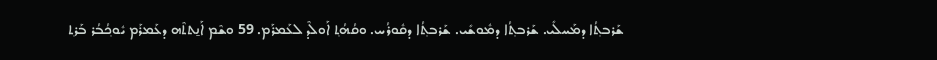ܫܰܪܒܬ݂ܳܐ ܕܡܰܚܠܺܝ. ܫܰܪܒܬ݂ܳܐ ܕܡܽܘܫܺܝ. ܫܰܪܒܬ݂ܳܐ ܕܩܽܘܪܳܚ. ܘܩܳܗܳܬ݂ ܐܰܘܠܶܕ ܠܥܰܡܪܰܡ. 59 ܘܫܶܡ ܐܰܢ̱ܬܬܶܗ ܕܥܰܡܪܰܡ ܝܽܘܟ݂ܳܒܳܪ ܒܰܪܬ݂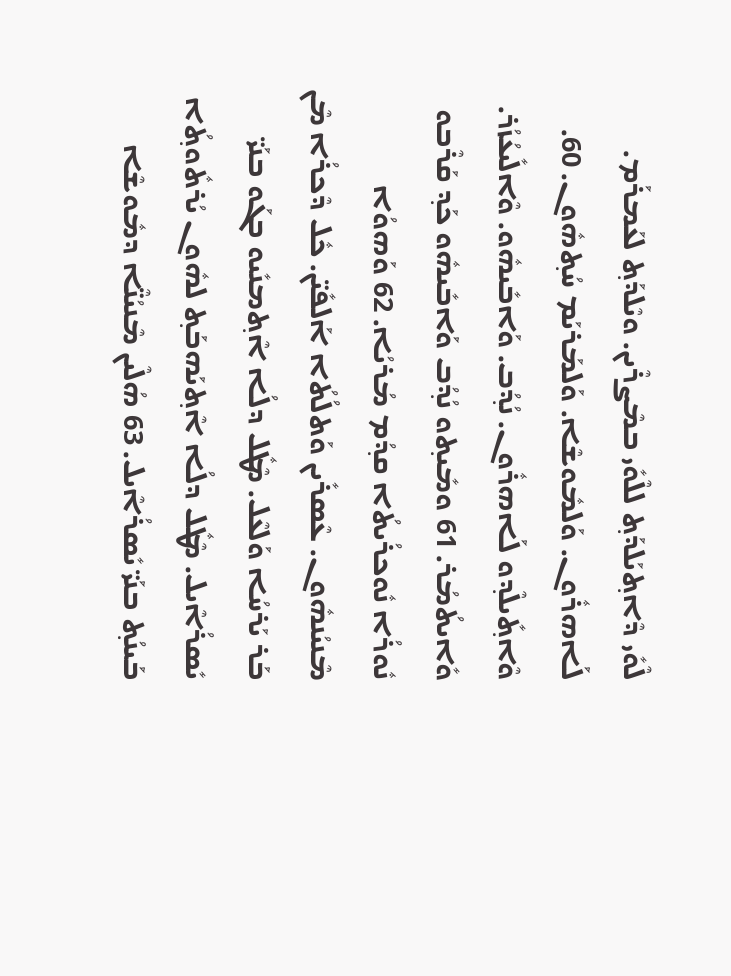ܠܶܘܺܝ ܕܶܐܬ݂ܝܰܠܕܰܬ݂ ܠܠܶܘܺܝ ܒܡܶܨܪܶܝܢ. ܘܝܶܠܕܰܬ݂ ܠܥܰܡܪܰܡ. ܠܰܐܗܪܽܘܢ. ܘܰܠܡܽܘܫܶܐ. ܘܰܠܡܰܪܝܰܡ ܚܳܬ݂ܗܽܘܢ. 60. ܘܶܐܬ݂ܺܝܠܶܕ݂ܘ ܠܰܐܗܪܽܘܢ. ܢܳܕ݂ܳܒ. ܘܰܐܒܺܝܗܽܘ. ܘܶܐܠܺܝܥܳܙܳܪ. ܘܺܐܝܬܳܡܳܪ. 61 ܘܡܺܝܬ݂ܘ ܢܳܕ݂ܳܒ ܘܰܐܒܺܝܗܽܘ ܟܰܕ݂ ܩܰܪܶܒܘ ܢܽܘܪܳܐ ܢܽܘܟܪܳܝܬܳܐ ܩܕ݂ܳܡ ܡܳܪܝܳܐ. 62 ܘܰܗܘܳܐ ܡܶܢܝܳܢܗܽܘܢ. ܥܶܣܪܺܝܢ ܘܰܬܠܳܬܳܐ ܐܰܠܦܺܝ̈ܢ. ܟܽܠ ܕܶܟܪܳܐ ܡܶܢ ܒܰܪ ܝܰܪܚܳܐ ܘܰܠܥܶܠ. ܡܶܛܽܠ ܕܠܳܐ ܐܶܬ݂ܡܢܺܝܘ ܒܓܰܘ ܒܢܰܝ̈ ܝܺܣܪܳܐܶܝܠ. ܡܶܛܽܠ ܕܠܳܐ ܐܶܬ݂ܝܰܗܒܰܬ݂ ܠܗܽܘܢ ܝܳܪܬܽܘܬ݂ܳܐ ܒܰܝܢܳܬ݂ ܒܢܰܝ̈ ܝܺܣܪܳܐܶܝܠ. 63 ܗܳܠܶܝܢ ܡܶܢܝܳܢ̈ܶܐ ܕܡܽܘܫܶܐ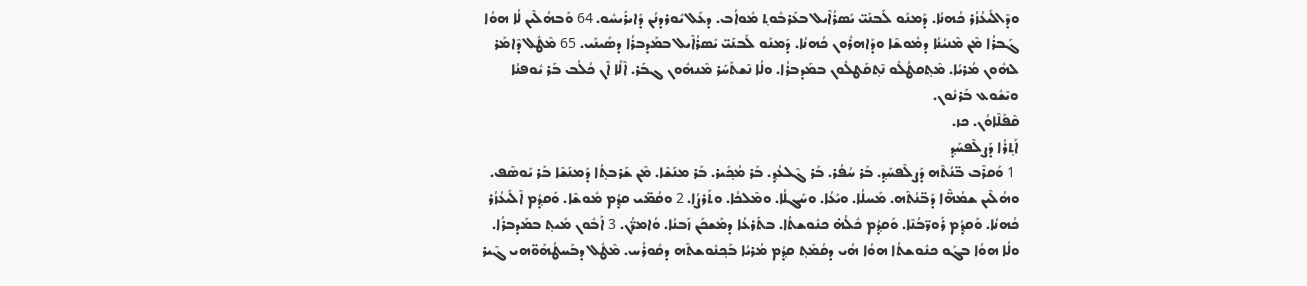ܘܕܶܐܠܺܝܥܳܙܳܪ ܟܳܗܢܳܐ. ܕܰܡܢܰܘ ܠܰܒܢܰܝ̈ ܝܺܣܪܳܐܶܝܠ ܒܥܰܪܒܽܘܬ݂ ܡܽܘܐܳܒ. ܕܥܰܠ ܝܽܘܪܕܢܳܢ ܕܺܐܝܪܺܝܚܽܘ. 64 ܘܰܒܗܳܠܶܝܢ ܠܳܐ ܗܘܳܐ ܓܰܒܪܳܐ ܡܶܢ ܡܶܢܝܳܢܳܐ ܕܡܽܘܫܶܐ ܘܕܰܐܗܪܽܘܢ ܟܳܗܢܳܐ. ܕܰܡܢܰܘ ܠܰܒܢܰܝ̈ ܝܺܣܪܳܐܶܝܠ ܒܡܰܕܒܪܳܐ ܕܣܺܝܢܰܝ. 65 ܡܶܛܽܠ ܕܶܐܡܰܪ ܠܗܽܘܢ ܡܳܪܝܳܐ. ܡܶܬ݂ܩܛܳܠܽܘ ܢܶܬ݂ܩܰܛܠܽܘܢ ܒܡܰܕܒܪܳܐ. ܘܠܳܐ ܢܶܫܬܰܚܰܪ ܡܶܢܗܽܘܢ ܓܒܰܪ. ܐܶܠܳܐ ܐܶܢ ܟܳܠܳܒ ܒܰܪ ܝܽܘܦܢܳܐ ܘܝܶܫܽܘܥ ܒܰܪܢܽܘܢ.
ܩܶܦܰܠܶܐܘܳܢ. ܟܙ.
ܐܰܬ݂ܪܳܐ ܕܰܨܠܶܦܚܰܕ݂
 1 ܘܰܩܪܶܒ ܒ̈ܢܳܬܶܗ ܕܰܨܠܶܦܚܰܕ݂. ܒܰܪ ܚܳܦܳܪ. ܒܰܪ ܓܶܠܥܳܕ݂. ܒܰܪ ܡܳܟ݂ܺܝܪ. ܒܰܪ ܡܢܰܫܶܐ. ܡܶܢ ܫܰܪܒܬ݂ܳܐ ܕܰܡܢܰܫܶܐ ܒܰܪ ܝܰܘܣܶܦ. ܘܗܳܠܶܝܢ ܫܡܳܗ̈ܶܐ ܕܰܒ̈ܢܳܬܶܗ. ܡܰܚܠܳܐ. ܘܝܰܥܳܐ. ܘܚܰܓܠܳܐ. ܘܡܶܠܟܳܐ. ܘܬܰܪܨܳܐ. 2 ܘܩܳܡ̈ܝ ܩܕ݂ܳܡ ܡܽܘܫܶܐ. ܘܰܩܕ݂ܳܡ ܐܶܠܺܝܥܳܙܳܪ ܟܳܗܢܳܐ. ܘܰܩܕ݂ܳܡ ܪܰܘܖ̈ܒܳܢܶܐ. ܘܰܩܕ݂ܳܡ ܟܽܠܳܗ̇ ܟܢܽܘܫܬܳܐ. ܒܬܰܪܥܳܐ ܕܡܰܫܟܰܢ ܙܰܒܢܳܐ. ܘܳܐܡܖ̈ܳܢ. 3 ܐܰܒܽܘܢ ܡܺܝܬ݂ ܒܡܰܕܒܪܳܐ. ܘܠܳܐ ܗܘܳܐ ܒܓܰܘ ܟܢܽܘܫܬܳܐ ܗܘܳܐ ܗܳܝ ܕܩܳܡܰܬ݂ ܩܕ݂ܳܡ ܡܳܪܝܳܐ ܒܰܟ݂ܢܽܘܫܬܶܗ ܕܩܽܘܪܳܚ. ܡܶܛܽܠ ܕܒܰܚܛܳܗܰܘ̈ܗܝ ܓܶܝܪ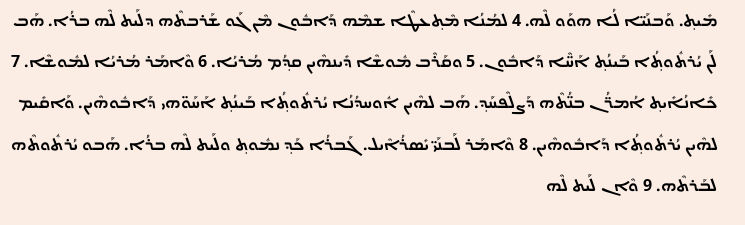ܡܺܝܬ݂. ܘܰܒܢܰܝ̈ܐ ܠܳܐ ܗܘܰܘ ܠܶܗ. 4 ܠܡܳܢܳܐ ܡܶܬ݂ܥܛܶܐ ܫܡܶܗ ܕܰܐܒܽܘܢ ܡܶܢ ܓܰܘ ܫܰܪܒܬܶܗ ܕܠܰܝܬ ܠܶܗ ܒܪܳܐ. ܗܰܒ ܠܰܢ ܝܳܪܬܽܘܬ݂ܳܐ ܒܰܝܢܳܬ݂ ܐܰܚ̈ܶܐ ܕܰܐܒܽܘܢ. 5 ܘܩܰܪܶܒ ܡܽܘܫܶܐ ܕܺܝܢܗܶܝܢ ܩܕ݂ܳܡ ܡܳܪܝܳܐ. 6 ܘܶܐܡܰܪ ܡܳܪܝܳܐ ܠܡܽܘܫܶܐ. 7 ܟܺܐܢܳܐܺܝܬ݂ ܐܳܡܖ̈ܳܢ ܒܢ̈ܳܬܶܗ ܕܰܨܠܶܦܚܰܕ݂. ܗܰܒ ܠܗܶܝܢ ܐܽܘܚܕܳܢܳܐ ܝܳܪܬܽܘܬ݂ܳܐ ܒܰܝܢܳܬ݂ ܐܰܚܰܘ̈ܗܝ ܕܰܐܒܽܘܗܶܝܢ. ܘܰܐܩܺܝܡ ܠܗܶܝܢ ܝܳܪܬܽܘܬ݂ܳܐ ܕܰܐܒܽܘܗܶܝܢ. 8 ܘܶܐܡܰܪ ܠܰܒܢܰܝ̈ ܝܺܣܪܳܐܶܝܠ. ܓܰܒܪܳܐ ܟܰܕ݂ ܢܡܽܘܬ݂ ܘܠܰܝܬ ܠܶܗ ܒܪܳܐ. ܗܰܒܘ ܝܳܪܬܽܘܬܶܗ ܠܒܰܪܬܶܗ. 9 ܘܶܐܢ ܠܰܝܬ ܠܶܗ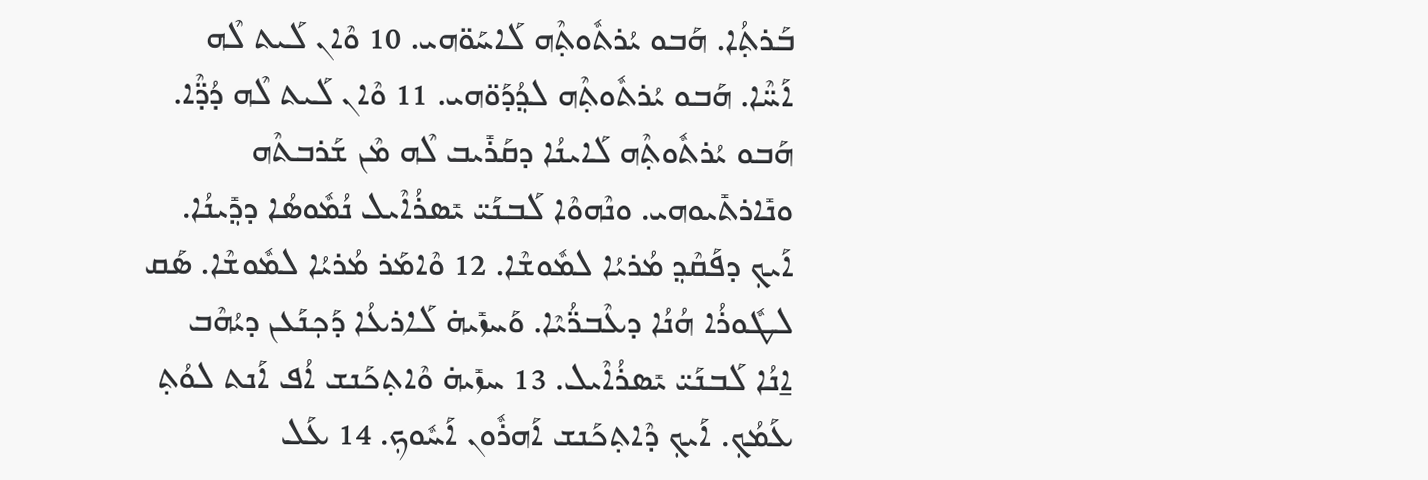ܒܰܪܬ݂ܳܐ. ܗܰܒܘ ܝܳܪܬܽܘܬ݂ܶܗ ܠܰܐܚܰܘ̈ܗܝ. 10 ܘܶܐܢ ܠܰܝܬ ܠܶܗ ܐܰܚ̈ܶܐ. ܗܰܒܘ ܝܳܪܬܽܘܬ݂ܶܗ ܠܕ݂ܳܕܰܘ̈ܗܝ. 11 ܘܶܐܢ ܠܰܝܬ ܠܶܗ ܕܳܕ̈ܶܐ. ܗܰܒܘ ܝܳܪܬܽܘܬ݂ܶܗ ܠܰܐܝܢܳܐ ܕܩܰܪܺܝܒ ܠܶܗ ܡܶܢ ܫܰܪܒܬܶܗ ܘܢܺܐܪܬܺܝܘܗܝ. ܘܢܶܗܘܶܐ ܠܰܒܢܰܝ̈ ܝܺܣܪܳܐܶܝܠ ܢܳܡܽܘܣܳܐ ܕܕ݂ܺܝܢܳܐ. ܐܰܝܟ݂ ܕܦܰܩܶܕ݂ ܡܳܪܝܳܐ ܠܡܽܘܫܶܐ. 12 ܘܶܐܡܰܪ ܡܳܪܝܳܐ ܠܡܽܘܫܶܐ. ܣܰܩ ܠܛܽܘܪܳܐ ܗܳܢܳܐ ܕܥܶܒܖ̈ܳܝܶܐ. ܘܰܚܙܺܝܗ̇ ܠܰܐܪܥܳܐ ܕܰܟ݂ܢܰܥܢ ܕܝܳܗܶܒ ܐ̱ܢܳܐ ܠܰܒܢܰܝ̈ ܝܺܣܪܳܐܶܝܠ. 13 ܚܙܺܝܗ̇ ܘܶܐܬ݂ܟܰܢܫ ܐܳܦ ܐܰܢܬ ܠܘܳܬ݂ ܥܰܡܳܟ݂. ܐܰܝܟ݂ ܕܶܐܬ݂ܟܰܢܫ ܐܰܗܪܽܘܢ ܐܰܚܽܘܟ݂. 14 ܥܰܠ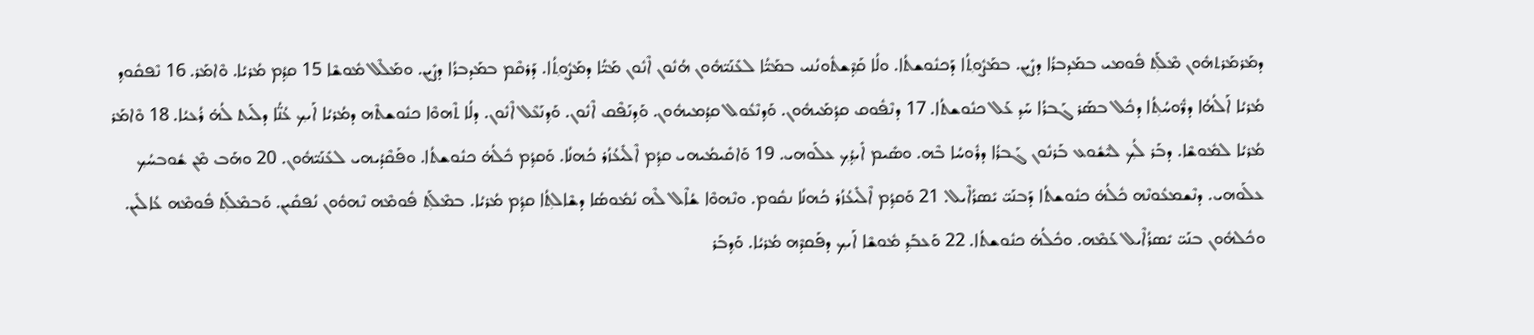ܕܡܰܪܡܰܪܬܗܽܘܢ ܡܶܠܰܬ݂ ܦܽܘܡܝ ܒܡܰܕܒܪܳܐ ܕܨܺܝܢ. ܒܡܰܨܽܘܬ݂ܳܐ ܕܰܟܢܽܘܫܬܳܐ. ܘܠܳܐ ܩܰܕ݂ܶܫܬܽܘܢܳܢܝ ܒܡܰܝ̈ܳܐ ܠܥܺܢܰܝ̈ܗܽܘܢ ܗܳܢܽܘܢ ܐܶܢܽܘܢ ܡܰܝ̈ܳܐ ܕܡܰܨܽܘܬ݂ܳܐ. ܕܰܪܩܶܡ ܒܡܰܕܒܪܳܐ ܕܨܺܝܢ. ܘܡܰܠܶܠ ܡܽܘܫܶܐ 15 ܩܕ݂ܳܡ ܡܳܪܝܳܐ. ܘܶܐܡܰܪ. 16 ܢܶܦܩܽܘܕ݂ ܡܳܪܝܳܐ ܐܰ‌ܠܳܗܳܐ ܕܖ̈ܽܘܚܳܬ݂ܳܐ ܕܟܽܠ ܒܣܰܪ ܓܰܒܪܳܐ ܚܰܕ݂ ܥܰܠ ܟܢܽܘܫܬܳܐ. 17 ܕܢܶܦܽܘܩ ܩܕ݂ܳܡܰܝܗܽܘܢ. ܘܰܕ݂ܢܶܥܽܘܠ ܩܕ݂ܳܡܝܗܽܘܢ. ܘܰܕ݂ܢܰܦܶܩ ܐܶܢܽܘܢ. ܘܰܕ݂ܢܰܥܶܠ ܐܶܢܽܘܢ. ܕܠܳܐ ܬܶܗܘܶܐ ܟܢܽܘܫܬܶܗ ܕܡܳܪܝܳܐ ܐܰܝܟ݂ ܥܳܢ̈ܳܐ ܕܠܰܝܬ ܠܳܗ̇ ܪܳܥܝܳܐ. 18 ܘܶܐܡܰܪ ܡܳܪܝܳܐ ܠܡܽܘܫܶܐ. ܕܒܰܪ ܠܳܟ݂ ܠܝܶܫܽܘܥ ܒܰܪܢܽܘܢ ܓܰܒܪܳܐ ܕܪܽܘܚܳܐ ܒܶܗ. ܘܣܺܝܡ ܐܺܝܕ݂ܳܟ݂ ܥܠܰܘܗܝ. 19 ܘܰܐܩܺܝܡܳܝܗܝ ܩܕ݂ܳܡ ܐܶܠܺܝܥܳܙܳܪ ܟܳܗܢܳܐ. ܘܰܩܕ݂ܳܡ ܟܽܠܳܗ̇ ܟܢܽܘܫܬܳܐ. ܘܦܰܩܶܕܳܝܗܝ ܠܥܺܢܰܝ̈ܗܽܘܢ. 20 ܘܗܰܒ ܡܶܢ ܫܽܘܒܚܳܟ݂ ܥܠܰܘܗܝ. ܕܢܶܫܡܥܽܘܢܶܗ ܟܽܠܳܗ̇ ܟܢܽܘܫܬܳܐ ܕܰܒܢܰܝ̈ ܝܺܣܪܳܐܶܝܠ. 21 ܘܰܩܕ݂ܳܡ ܐܶܠܺܝܥܳܙܳܪ ܟܳܗܢܳܐ ܢܩܽܘܡ. ܘܢܶܗܘܶܐ ܫܳܐܶܠ ܠܶܗ ܢܳܡܽܘܣܳܐ ܕܫܶܐܠܬ݂ܳܐ ܩܕ݂ܳܡ ܡܳܪܝܳܐ. ܒܡܶܠܰܬ݂ ܦܽܘܡܶܗ ܢܶܗܘܽܘܢ ܢܳܦܩܺܝܢ. ܘܰܒܡܶܠܰܬ݂ ܦܽܘܡܶܗ ܥܳܐܠܺܝܢ. ܘܟܽܠܗܽܘܢ ܒܢܰܝ̈ ܝܺܣܪܳܐܶܝܠ ܥܰܡܶܗ. ܘܟܽܠܳܗ̇ ܟܢܽܘܫܬܳܐ. 22 ܘܰܥܒܰܕ݂ ܡܽܘܫܶܐ ܐܰܝܟ݂ ܕܦܰܩܕܶܗ ܡܳܪܝܳܐ. ܘܰܕ݂ܒܰܪ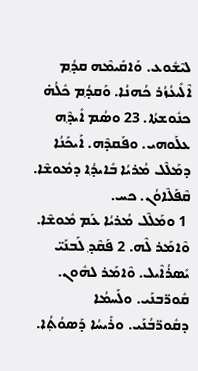ܠܝܶܫܽܘܥ. ܘܰܐܩܺܝܡܶܗ ܩܕ݂ܳܡ ܐܶܠܺܝܥܳܙܳܪ ܟܳܗܢܳܐ. ܘܰܩܕ݂ܳܡ ܟܽܠܳܗ̇ ܟܢܽܘܫܬܳܐ. 23 ܘܣܳܡ ܐܺܝܕ݂ܶܗ ܥܠܰܘܗܝ. ܘܦܰܩܕܶܗ. ܐܰܝܟܰܢܳܐ ܕܡܰܠܶܠ ܡܳܪܝܳܐ ܒܺܐܝܕ݂ܳܐ ܕܡܽܘܫܶܐ.
ܩܶܦܰܠܶܐܘܳܢ. ܟܚ.
 1 ܘܡܰܠܶܠ ܡܳܪܝܳܐ ܥܰܡ ܡܽܘܫܶܐ. ܘܶܐܡܰܪ ܠܶܗ. 2 ܦܰܩܶܕ݂ ܠܰܒܢܰܝ̈ ܝܺܣܪܳܐܶܝܠ. ܘܶܐܡܰܪ ܠܗܽܘܢ. ܩܽܘܖ̈ܒܢܰܝ. ܘܠܰܚܡܳܐ ܕܩܽܘܖ̈ܒܳܢܰܝ. ܘܪܺܝܚܳܐ ܕܰܣܘܳܬ݂ܳܐ.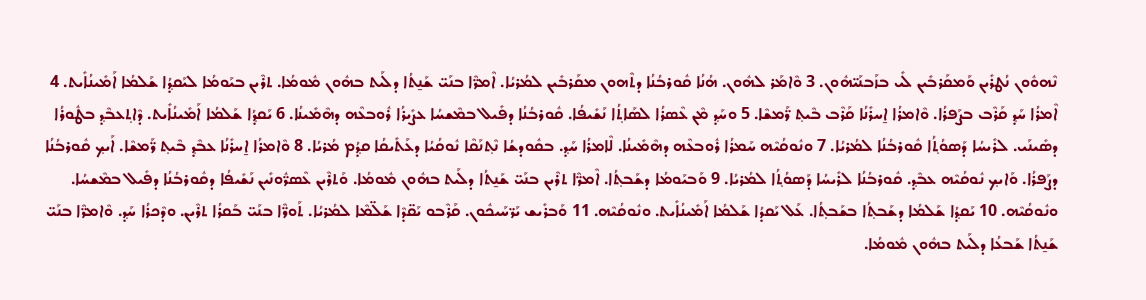ܢܶܗܘܽܘܢ ܢܳܛܪܺܝܢ ܘܰܡܩܰܪܒܺܝܢ ܠܺܝ ܒܙܰܒܢܰܝ̈ܗܽܘܢ. 3 ܘܶܐܡܰܪ ܠܗܽܘܢ. ܗܳܢܳܐ ܩܽܘܪܒܳܢܳܐ ܕܬܶܗܘܢ ܡܩܰܪܒܺܝܢ ܠܡܳܪܝܳܐ. ܐܶܡܖ̈ܶܐ ܒܢܰܝ̈ ܫܰܢ̱ܬܳܐ ܕܠܰܝܬ ܒܗܽܘܢ ܡܽܘܡܳܐ. ܬܪܶܝܢ ܒܝܰܘܡܳܐ ܠܝܰܩܕ݂ܳܐ ܫܰܠܡܳܐ ܐܰܡܺܝܢܳܐܺܝܬ. 4 ܐܶܡܪܳܐ ܚܰܕ݂ ܩܰܪܶܒ ܒܨܰܦܪܳܐ. ܘܶܐܡܪܳܐ ܐ̱ܚܪܺܢܳܐ ܩܰܪܶܒ ܒܶܝܬ݂ ܖ̈ܰܡܫܶܐ. 5 ܘܚܰܕ݂ ܡܶܢ ܥܶܣܪܳܐ ܠܣܰܐܬ݂ܳܐ ܢܰܫܺܝܦܳܐ. ܩܽܘܪܒܳܢܳܐ ܕܦܺܝܠ ܒܡܶܫܚܳܐ ܥܨܺܝܪܳܐ ܪܽܘܒܥܶܗ ܕܗܶܡܺܝܢܳܐ. 6 ܝܰܩܕ݂ܳܐ ܫܰܠܡܳܐ ܐܰܡܺܝܢܳܐܺܝܬ. ܕܶܐܬ݂ܥܒܶܕ݂ ܒܛܽܘܪܳܐ ܕܣܺܝܢܰܝ. ܠܪܺܝܚܳܐ ܕܰܣܘܳܬ݂ܳܐ ܩܽܘܪܒܳܢܳܐ ܠܡܳܪܝܳܐ. 7 ܘܢܽܘܩܳܝܶܗ ܚܰܡܪܳܐ ܪܽܘܒܥܶܗ ܕܗܶܡܺܝܢܳܐ. ܠܶܐܡܪܳܐ ܚܰܕ݂. ܒܩܽܘܕܫܳܐ ܢܶܬ݂ܢܰܩܶܐ ܢܽܘܩܳܝܳܐ ܕܥܰܬܺܝܩܳܐ ܩܕ݂ܳܡ ܡܳܪܝܳܐ. 8 ܘܶܐܡܪܳܐ ܐ̱ܚܪܺܢܳܐ ܥܒܶܕ݂ ܒܶܝܬ݂ ܖ̈ܰܡܫܶܐ. ܐܰܝܟ݂ ܩܽܘܪܒܳܢܳܐ ܕܨܰܦܪܳܐ. ܘܰܐܝܟ݂ ܢܽܘܩܳܝܶܗ ܥܒܶܕ݂. ܩܽܘܪܒܳܢܳܐ ܠܪܺܝܚܳܐ ܕܰܣܘܳܬ݂ܳܐ ܠܡܳܪܝܳܐ. 9 ܘܰܒܝܰܘܡܳܐ ܕܫܰܒܬ݂ܳܐ. ܐܶܡܖ̈ܶܐ ܬܪܶܝܢ ܒܢܰܝ̈ ܫܰܢ̱ܬܳܐ ܕܠܰܝܬ ܒܗܽܘܢ ܡܽܘܡܳܐ. ܘܰܬܪܶܝܢ ܥܶܣܖ̈ܽܘܢܺܝܢ ܢܰܫܺܝܦܳܐ ܕܩܽܘܪܒܳܢܳܐ ܕܦܺܝܠ ܒܡܶܫܚܳܐ. ܘܢܽܘܩܳܝܶܗ. 10 ܝܰܩܕ݂ܳܐ ܫܰܠܡܳܐ ܕܫܰܒܬ݂ܳܐ ܒܫܰܒܬ݂ܳܐ. ܥܰܠ ܝܰܩܕܳܐ ܫܰܠܡܳܐ ܐܰܡܺܝܢܳܐܺܝܬ. ܘܢܽܘܩܳܝܶܗ. 11 ܘܰܒܪܺܝܫ ܝܰܖ̈ܚܰܝܟܽܘܢ. ܩܰܪܶܒܘ ܝܰܩ̈ܕܶܐ ܫܰܠ̈ܡܶܐ ܠܡܳܪܝܳܐ. ܬܰܘܖ̈ܶܐ ܒܢܰܝ̈ ܒܰܩܪܳܐ ܬܪܶܝܢ. ܘܕܶܟܪܳܐ ܚܰܕ݂. ܘܶܐܡܖ̈ܶܐ ܒܢܰܝ̈ ܫܰܢ̱ܬܳܐ ܫܰܒܥܳܐ ܕܠܰܝܬ ܒܗܽܘܢ ܡܽܘܡܳܐ.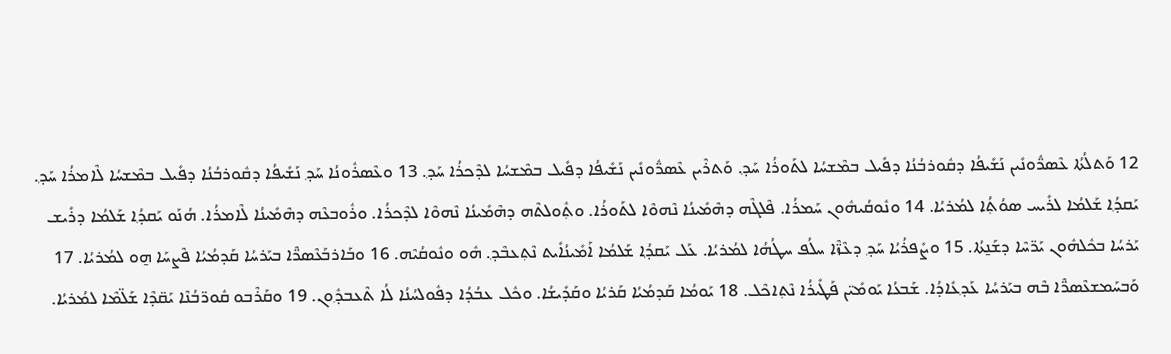12 ܘܰܬܠܳܬܳܐ ܥܶܣܖ̈ܽܘܢܺܝܢ ܢܰܫܺܝܦܳܐ ܕܩܽܘܪܒܳܢܳܐ ܕܦܺܝܠ ܒܡܶܫܚܳܐ ܠܬܰܘܪܳܐ ܚܰܕ݂. ܘܰܬܪܶܝܢ ܥܶܣܖ̈ܽܘܢܺܝܢ ܢܰܫܺܝܦܳܐ ܕܦܺܝܠ ܒܡܶܫܚܳܐ ܠܕܶܟܪܳܐ ܚܰܕ݂. 13 ܘܥܶܣܪܽܘܢܳܐ ܚܰܕ݂ ܢܰܫܺܝܦܳܐ ܕܩܽܘܪܒܳܢܳܐ ܕܦܺܝܠ ܒܡܶܫܚܳܐ ܠܶܐܡܪܳܐ ܚܰܕ݂. ܝܰܩܕ݂ܳܐ ܫܰܠܡܳܐ ܠܪܺܝܚ ܣܘܳܬ݂ܳܐ ܠܡܳܪܝܳܐ. 14 ܘܢܽܘܩܳܝܗܽܘܢ ܚܰܡܪܳܐ. ܦܶܠܓܶܗ ܕܗܶܡܺܝܢܳܐ ܢܶܗܘܶܐ ܠܬܰܘܪܳܐ. ܘܬ݂ܽܘܠܬܶܗ ܕܗܶܡܺܝܢܳܐ ܢܶܗܘܶܐ ܠܕܶܟܪܳܐ. ܘܪܽܘܒܥܶܗ ܕܗܶܡܺܝܢܳܐ ܠܶܐܡܪܳܐ. ܗܳܢܰܘ ܝܰܩܕ݂ܳܐ ܫܰܠܡܳܐ ܕܪܺܝܫ ܝܰܪܚܳܐ ܒܟܽܠܗܽܘܢ ܝܰܖ̈ܚܶܐ ܕܫܰܢ̱ܬܳܐ. 15 ܘܨܺܦܪܳܝܳܐ ܚܰܕ݂ ܕܥܶܙ̈ܶܐ ܚܠܳܦ ܚܛܳܗܳܐ ܠܡܳܪܝܳܐ. ܥܰܠ ܝܰܩܕ݂ܳܐ ܫܰܠܡܳܐ ܐܰܡܺܝܢܳܐܺܝܬ ܢܶܬ݂ܥܒܶܕ݂. ܗܽܘ ܘܢܽܘܩܳܝܶܗ. 16 ܘܒܰܐܪܒܰܥܶܣܖ̈ܶܐ ܒܝܰܪܚܳܐ ܩܰܕܡܳܝܳܐ ܦܶܨܚܰܐ ܗ̱ܘ ܠܡܳܪܝܳܐ. 17 ܘܰܒܚܰܡܫܥܶܣܖ̈ܶܐ ܒܶܗ ܒܝܰܪܚܳܐ ܥܰܕ݂ܥܺܐܕܳܐ. ܫܰܒܥܳܐ ܝܰܘܡܺܝ̈ܢ ܦܰܛܺܝܪܳܐ ܢܶܬ݂ܐܟܶܠ. 18 ܝܰܘܡܳܐ ܩܰܕܡܳܝܳܐ ܩܰܪܝܳܐ ܘܩܰܕܺܝܫܳܐ. ܘܟܽܠ ܥܒܳܕܳܐ ܕܦܽܘܠܚܳܢܳܐ ܠܳܐ ܬܶܥܒܕ݂ܽܘܢ. 19 ܘܩܰܪܶܒܘ ܩܽܘܖ̈ܒܳܢܶܐ ܝܰܩ̈ܕܶܐ ܫܰܠ̈ܡܶܐ ܠܡܳܪܝܳܐ.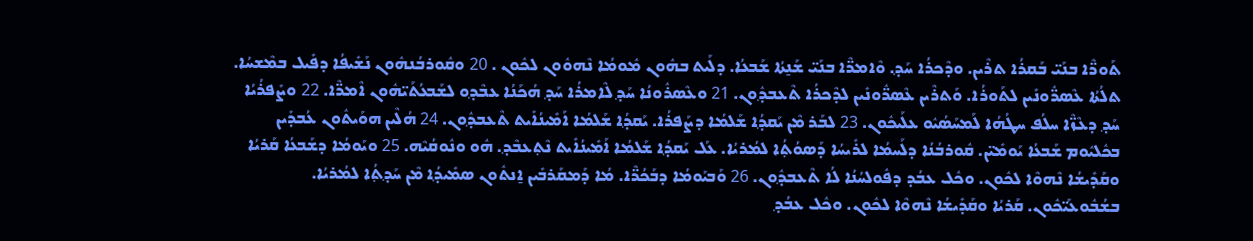ܬܰܘܖ̈ܶܐ ܒܢܰܝ̈ ܒܰܩܪܳܐ ܬܪܶܝܢ. ܘܕܶܟܪܳܐ ܚܰܕ݂. ܘܶܐܡܖ̈ܶܐ ܒܢܰܝ̈ ܫܰܢ̱ܬܳܐ ܫܰܒܥܳܐ. ܕܠܰܝܬ ܒܗܽܘܢ ܡܽܘܡܳܐ ܢܶܗܘܽܘܢ ܠܟܽܘܢ . 20 ܘܩܽܘܪܒܳܢܗܽܘܢ ܢܰܫܺܝܦܳܐ ܕܦܺܝܠ ܒܡܶܫܚܳܐ. ܬܠܳܬܳܐ ܥܶܣܖ̈ܽܘܢܺܝܢ ܠܬܰܘܪܳܐ. ܘܰܬܪܶܝܢ ܥܶܣܖ̈ܽܘܢܺܝܢ ܠܕܶܟܪܳܐ ܬܶܥܒܕ݂ܽܘܢ. 21 ܘܥܶܣܪܽܘܢܳܐ ܚܰܕ݂ ܠܶܐܡܪܳܐ ܚܰܕ݂ ܗܳܟܰܢܳܐ ܥܒܶܕ݂ܘ ܠܫܰܒܥܳܬܰܝ̈ܗܽܘܢ ܐܶܡܖ̈ܶܐ. 22 ܘܨܺܦܪܳܝܳܐ ܚܰܕ݂ ܕܥܶܙ̈ܶܐ ܚܠܳܦ ܚܛܳܗܳܐ ܠܰܡܚܰܣܳܝܽܘ ܥܠܰܝܟܽܘܢ. 23 ܠܒܰܪ ܡܶܢ ܝܰܩܕ݂ܳܐ ܫܰܠܡܳܐ ܕܨܰܦܪܳܐ. ܝܰܩܕ݂ܳܐ ܫܰܠܡܳܐ ܐܰܡܺܝܢܳܐܺܝܬ ܬܶܥܒܕ݂ܽܘܢ. 24 ܗܳܠܶܝܢ ܗܘܰܝܬܽܘܢ ܥܳܒܕܺܝܢ ܒܟܽܠܝܽܘܡ ܫܰܒܥܳܐ ܝܰܘܡܺܝ̈ܢ. ܩܽܘܪܒܳܢܳܐ ܕܠܰܚܡܳܐ ܠܪܺܝܚܳܐ ܕܰܣܘܳܬ݂ܳܐ ܠܡܳܪܝܳܐ. ܥܰܠ ܝܰܩܕ݂ܳܐ ܫܰܠܡܳܐ ܐܰܡܺܝܢܳܐܺܝܬ ܢܶܬ݂ܥܒܶܕ݂. ܗܽܘ ܘܢܽܘܩܳܝܶܗ. 25 ܘܝܰܘܡܳܐ ܕܫܰܒܥܳܐ ܩܰܪܝܳܐ ܘܩܰܕܺܝܫܳܐ ܢܶܗܘܶܐ ܠܟܽܘܢ. ܘܟܽܠ ܥܒܳܕ ܕܦܽܘܠܚܳܢܳܐ ܠܳܐ ܬܶܥܒܕ݂ܽܘܢ. 26 ܘܰܒܝܰܘܡܳܐ ܕܒܰܟܳܖ̈ܶܐ. ܡܳܐ ܕܰܡܩܰܪܒܺܝܢ ܐ̱ܢܬܽܘܢ ܣܡܺܝܕ݂ܳܐ ܡܶܢ ܚܰܕ݂ܬ݂ܳܐ ܠܡܳܪܝܳܐ. ܒܫܳܒܽܘܥܰܝ̈ܟܽܘܢ. ܩܰܪܝܳܐ ܘܩܰܕܺܝܫܳܐ ܢܶܗܘܶܐ ܠܟܽܘܢ. ܘܟܽܠ ܥܒܳܕ݂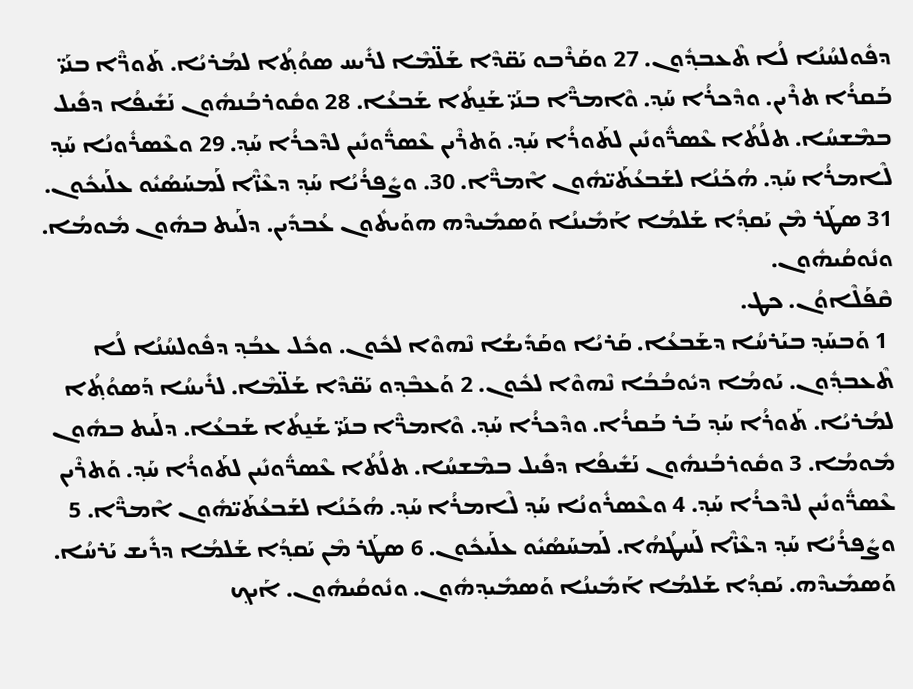ܕܦܽܘܠܚܳܢܳܐ ܠܳܐ ܬܶܥܒܕ݂ܽܘܢ. 27 ܘܩܰܪܶܒܘ ܝܰܩ̈ܕܶܐ ܫܰܠ̈ܡܶܐ ܠܪܺܝܚ ܣܘܳܬ݂ܳܐ ܠܡܳܪܝܳܐ. ܬܰܘܖ̈ܶܐ ܒܢܰܝ̈ ܒܰܩܪܳܐ ܬܪܶܝܢ. ܘܕܶܟܪܳܐ ܚܰܕ݂. ܘܶܐܡܖ̈ܶܐ ܒܢܰܝ̈ ܫܰܢ̱ܬܳܐ ܫܰܒܥܳܐ. 28 ܘܩܽܘܪܒܳܢܗܽܘܢ ܢܰܫܺܝܦܳܐ ܕܦܺܝܠ ܒܡܶܫܚܳܐ. ܬܠܳܬܳܐ ܥܶܣܖ̈ܽܘܢܺܝܢ ܠܬܰܘܪܳܐ ܚܰܕ݂. ܘܰܬܪܶܝܢ ܥܶܣܖ̈ܽܘܢܺܝܢ ܠܕܶܟܪܳܐ ܚܰܕ݂. 29 ܘܥܶܣܪܽܘܢܳܐ ܚܰܕ݂ ܠܶܐܡܪܳܐ ܚܰܕ݂. ܗܳܟܰܢܳܐ ܠܫܰܒܥܳܬܰܝ̈ܗܽܘܢ ܐܶܡܖ̈ܶܐ. 30. ܘܨܺܦܪܳܝܳܐ ܚܰܕ݂ ܕܥܶܙ̈ܶܐ ܠܰܡܚܰܣܳܝܽܘ ܥܠܰܝܟܽܘܢ. 31 ܣܛܰܪ ܡܶܢ ܝܰܩܕ݂ܳܐ ܫܰܠܡܳܐ ܐܰܡܺܝܢܳܐ ܘܰܣܡܺܝܕܶܗ ܗܘܰܝܬܽܘܢ ܥܳܒܕܺܝܢ. ܕܠܰܝܬ ܒܗܽܘܢ ܡܽܘܡܳܐ. ܘܢܽܘܩܳܝܗܽܘܢ.
ܩܶܦܰܠܶܐܘܳܢ. ܟܛ.
 1 ܘܰܒܚܰܕ݂ ܒܝܰܪܚܳܐ ܕܫܰܒܥܳܐ. ܩܰܪܝܳܐ ܘܩܰܕܺܝܫܳܐ ܢܶܗܘܶܐ ܠܟܽܘܢ. ܘܟܽܠ ܥܒܳܕ݂ ܕܦܽܘܠܚܳܢܳܐ ܠܳܐ ܬܶܥܒܕ݂ܽܘܢ. ܝܰܘܡܳܐ ܕܝܽܘܒܳܒܳܐ ܢܶܗܘܶܐ ܠܟܽܘܢ. 2 ܘܰܥܒܶܕ݂ܘ ܝܰܩ̈ܕܶܐ ܫܰܠ̈ܡܶܐ. ܠܪܺܝܚܳܐ ܕܰܣܘܳܬ݂ܳܐ ܠܡܳܪܝܳܐ. ܬܰܘܪܳܐ ܚܰܕ݂ ܒܰܪ ܒܰܩܪܳܐ. ܘܕܶܟܪܳܐ ܚܰܕ݂. ܘܶܐܡܖ̈ܶܐ ܒܢܰܝ̈ ܫܰܢ̱ܬܳܐ ܫܰܒܥܳܐ. ܕܠܰܝܬ ܒܗܽܘܢ ܡܽܘܡܳܐ. 3 ܘܩܽܘܪܒܳܢܗܽܘܢ ܢܰܫܺܝܦܳܐ ܕܦܺܝܠ ܒܡܶܫܚܳܐ. ܬܠܳܬܳܐ ܥܶܣܖ̈ܽܘܢܺܝܢ ܠܬܰܘܪܳܐ ܚܰܕ݂. ܘܰܬܪܶܝܢ ܥܶܣܖ̈ܽܘܢܺܝܢ ܠܕܶܟܪܳܐ ܚܰܕ݂. 4 ܘܥܶܣܪܽܘܢܳܐ ܚܰܕ݂ ܠܶܐܡܪܳܐ ܚܰܕ݂. ܗܳܟܰܢܳܐ ܠܫܰܒܥܳܬܰܝ̈ܗܽܘܢ ܐܶܡܖ̈ܶܐ. 5 ܘܨܺܦܪܳܝܳܐ ܚܰܕ݂ ܕܥܶܙ̈ܶܐ ܠܰܚܛܳܗܳܐ. ܠܰܡܚܰܣܳܝܽܘ ܥܠܰܝܟܽܘܢ. 6 ܣܛܰܪ ܡܶܢ ܝܰܩܕ݂ܳܐ ܫܰܠܡܳܐ ܕܪܺܝܫ ܝܰܪܚܳܐ. ܘܰܣܡܺܝܕܶܗ. ܝܰܩܕ݂ܳܐ ܫܰܠܡܳܐ ܐܰܡܺܝܢܳܐ ܘܰܣܡܺܝܕ݂ܗܽܘܢ. ܘܢܽܘܩܳܝܗܽܘܢ. ܐܰܝܟ݂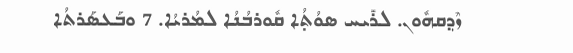ܙܶܕ݂ܩܗܽܘܢ. ܠܪܺܝܚ ܣܘܳܬ݂ܳܐ ܩܽܘܪܒܳܢܳܐ ܠܡܳܪܝܳܐ. 7 ܘܒܰܥܣܰܪܬܳܐ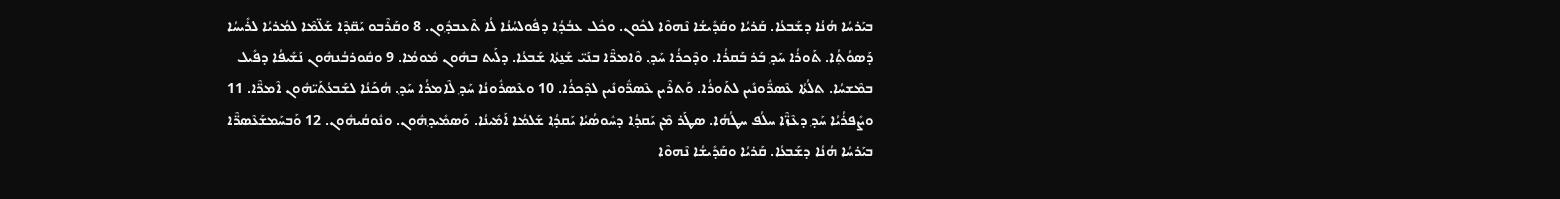ܒܝܰܪܚܳܐ ܗܳܢܳܐ ܕܫܰܒܥܳܐ. ܩܰܪܝܳܐ ܘܩܰܕܺܝܫܳܐ ܢܶܗܘܶܐ ܠܟܽܘܢ. ܘܟܽܠ ܥܒܳܕ݂ܳܐ ܕܦܽܘܠܚܳܢܳܐ ܠܳܐ ܬܶܥܒܕ݂ܽܘܢ. 8 ܘܩܰܪܶܒܘ ܝܰܩ̈ܕܶܐ ܫܰܠ̈ܡܶܐ ܠܡܳܪܝܳܐ ܠܪܺܝܚܳܐ ܕܰܣܘܳܬ݂ܳܐ. ܬܰܘܪܳܐ ܚܰܕ݂ ܒܰܪ ܒܰܩܪܳܐ. ܘܕܶܟܪܳܐ ܚܰܕ݂. ܘܶܐܡܖ̈ܶܐ ܒܢܰܝ̈ ܫܰܢ̱ܬܳܐ ܫܰܒܥܳܐ. ܕܠܰܝܬ ܒܗܽܘܢ ܡܽܘܡܳܐ. 9 ܘܩܽܘܪܒܳܢܗܽܘܢ ܢܰܫܺܝܦܳܐ ܕܦܺܝܠ ܒܡܶܫܚܳܐ. ܬܠܳܬܳܐ ܥܶܣܖ̈ܽܘܢܺܝܢ ܠܬܰܘܪܳܐ. ܘܰܬܪܶܝܢ ܥܶܣܖ̈ܽܘܢܺܝܢ ܠܕܶܟܪܳܐ. 10 ܘܥܶܣܪܽܘܢܳܐ ܚܰܕ݂ ܠܶܐܡܪܳܐ ܚܰܕ݂. ܗܳܟܰܢܳܐ ܠܫܰܒܥܳܬܰܝ̈ܗܽܘܢ ܐܶܡܖ̈ܶܐ. 11 ܘܨܺܦܪܳܝܳܐ ܚܰܕ݂ ܕܥܶܙ̈ܶܐ ܚܠܳܦ ܚܛܳܗܳܐ. ܣܛܰܪ ܡܶܢ ܝܰܩܕ݂ܳܐ ܕܚܽܘܣܳܝܳܐ ܝܰܩܕ݂ܳܐ ܫܰܠܡܳܐ ܐܰܡܺܝܢܳܐ. ܘܰܣܡܺܝܕ݂ܗܽܘܢ. ܘܢܽܘܩܳܝܗܽܘܢ. 12 ܘܰܒܚܰܡܫܰܥܶܣܖ̈ܶܐ ܒܝܰܪܚܳܐ ܗܳܢܳܐ ܕܫܰܒܥܳܐ. ܩܰܪܝܳܐ ܘܩܰܕܺܝܫܳܐ ܢܶܗܘܶܐ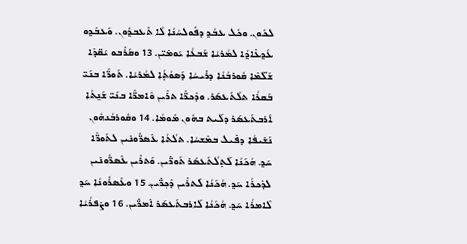ܠܟܽܘܢ. ܘܟܽܠ ܥܒܳܕ݂ ܕܦܽܘܠܚܳܢܳܐ ܠܳܐ ܬܶܥܒܕ݂ܽܘܢ. ܘܰܥܒܶܕ݂ܘ ܥܰܕ݂ܥܺܐܕ݂ܳܐ ܠܡܳܪܝܳܐ ܫܰܒܥܳܐ ܝܰܘܡܺܝ̈ܢ. 13 ܘܩܰܪܶܒܘ ܝܰܩ̈ܕܶܐ ܫܰܠ̈ܡܶܐ ܩܽܘܪܒܳܢܳܐ ܕܪܺܝܚܳܐ ܕܰܣܘܳܬ݂ܳܐ ܠܡܳܪܝܳܐ. ܬܰܘܖ̈ܶܐ ܒܢܰܝ̈ ܒܰܩܪܳܐ ܬܠܳܬܰܥܣܰܪ. ܘܕܶܟܖ̈ܶܐ ܬܪܶܝܢ ܘܶܐܡܖ̈ܶܐ ܒܢܰܝ̈ ܫܰܢ̱ܬܳܐ ܐܰܪܒܬܰܥܣܰܪ ܕܠܰܝܬ ܒܗܽܘܢ ܡܽܘܡܳܐ. 14 ܘܩܽܘܪܒܳܢܗܽܘܢ ܢܰܫܺܝܦܳܐ ܕܦܺܝܠ ܒܡܶܫܚܳܐ. ܬܠܳܬܳܐ ܥܶܣܖ̈ܽܘܢܺܝܢ ܠܬܰܘܖ̈ܶܐ ܚܰܕ݂. ܗܳܟܰܢܳܐ ܠܰܬ݂ܠܳܬܰܥܣܰܪ ܬܰܘܖ̈ܺܝܢ. ܘܰܬܪܶܝܢ ܥܶܣܖ̈ܽܘܢܺܝܢ ܠܕܶܟܪܳܐ ܚܰܕ݂. ܗܳܟܰܢܳܐ ܠܰܬܪܶܝܢ ܕܶܟ݂ܖ̈ܺܝܢ. 15 ܘܥܶܣܪܽܘܢܳܐ ܚܰܕ݂ ܠܶܐܡܪܳܐ ܚܰܕ݂. ܗܳܟܰܢܳܐ ܠܰܐܪܒܬܰܥܣܰܪ ܐܶܡܖ̈ܺܝܢ. 16 ܘܨܺܦܪܳܝܳܐ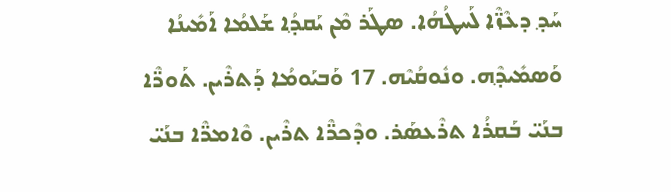ܚܰܕ݂ ܕܥܶܙ̈ܶܐ ܠܰܚܛܳܗܳܐ. ܣܛܰܪ ܡܶܢ ܝܰܩܕ݂ܳܐ ܫܰܠܡܳܐ ܐܰܡܺܝܢܳܐ ܘܰܣܡܺܝܕ݂ܶܗ. ܘܢܽܘܩܳܝܶܗ. 17 ܘܰܒܝܰܘܡܳܐ ܕܰܬܪܶܝܢ. ܬܰܘܖ̈ܶܐ ܒܢܰܝ̈ ܒܰܩܪܳܐ ܬܪܶܥܣܰܪ. ܘܕܶܟܖ̈ܶܐ ܬܪܶܝܢ. ܘܶܐܡܖ̈ܶܐ ܒܢܰܝ̈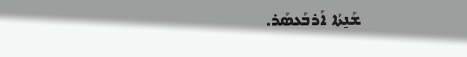ܫܰܢ̱ܬܳܐ ܐܰܪܒܰܥܣܰܪ.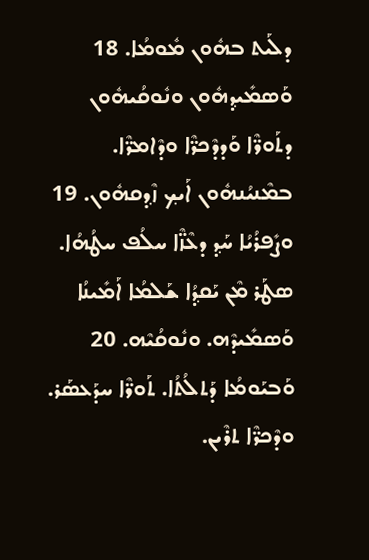ܕܠܰܝܬ ܒܗܽܘܢ ܡܽܘܡܳܐ. 18 ܘܰܣܡܺܝܕ݂ܗܽܘܢ ܘܢܽܘܩܳܝܗܽܘܢ ܕܬܰܘܖ̈ܶܐ ܘܰܕܕܶܟܖ̈ܶܐ ܘܕܶܐܡܖ̈ܶܐ. ܒܡܶܢܝܳܢܗܽܘܢ ܐܰܝܟ݂ ܙܶܕ݂ܩܗܽܘܢ. 19 ܘܨܺܦܪܳܝܳܐ ܚܰܕ݂ ܕܥܶܙ̈ܶܐ ܚܠܳܦ ܚܛܳܗܳܐ. ܣܛܰܪ ܡܶܢ ܝܰܩܕ݂ܳܐ ܫܰܠܡܳܐ ܐܰܡܺܝܢܳܐ ܘܰܣܡܺܝܕܶܗ. ܘܢܽܘܩܳܝܶܗ. 20 ܘܰܒܝܰܘܡܳܐ ܕܰܬܠܳܬܳܐ. ܬܰܘܖ̈ܶܐ ܚܕܰܥܣܰܪ. ܘܕܶܟܖ̈ܶܐ ܬܪܶܝܢ.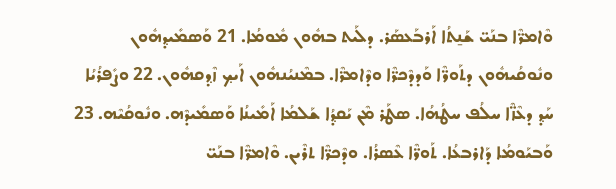ܘܶܐܡܖ̈ܶܐ ܒܢܰܝ̈ ܫܰܢ̱ܬܳܐ ܐܰܪܒܰܥܣܰܪ. ܕܠܰܝܬ ܒܗܽܘܢ ܡܽܘܡܳܐ. 21 ܘܰܣܡܺܝܕ݂ܗܽܘܢ ܘܢܽܘܩܳܝܗܽܘܢ ܕܬܰܘܖ̈ܶܐ ܘܰܕܕܶܟܖ̈ܶܐ ܘܕܶܐܡܖ̈ܶܐ. ܒܡܶܢܝܳܢܗܽܘܢ ܐܰܝܟ݂ ܙܶܕ݂ܩܗܽܘܢ. 22 ܘܨܺܦܪܳܝܳܐ ܚܰܕ݂ ܕܥܶܙ̈ܶܐ ܚܠܳܦ ܚܛܳܗܳܐ. ܣܛܰܪ ܡܶܢ ܝܰܩܕ݂ܳܐ ܫܰܠܡܳܐ ܐܰܡܺܝܢܳܐ ܘܰܣܡܺܝܕܶܗ. ܘܢܽܘܩܳܝܶܗ. 23 ܘܰܒܝܰܘܡܳܐ ܕܰܐܪܒܥܳܐ. ܬܰܘܖ̈ܶܐ ܥܶܣܪܳܐ. ܘܕܶܟܖ̈ܶܐ ܬܪܶܝܢ. ܘܶܐܡܖ̈ܶܐ ܒܢܰܝ̈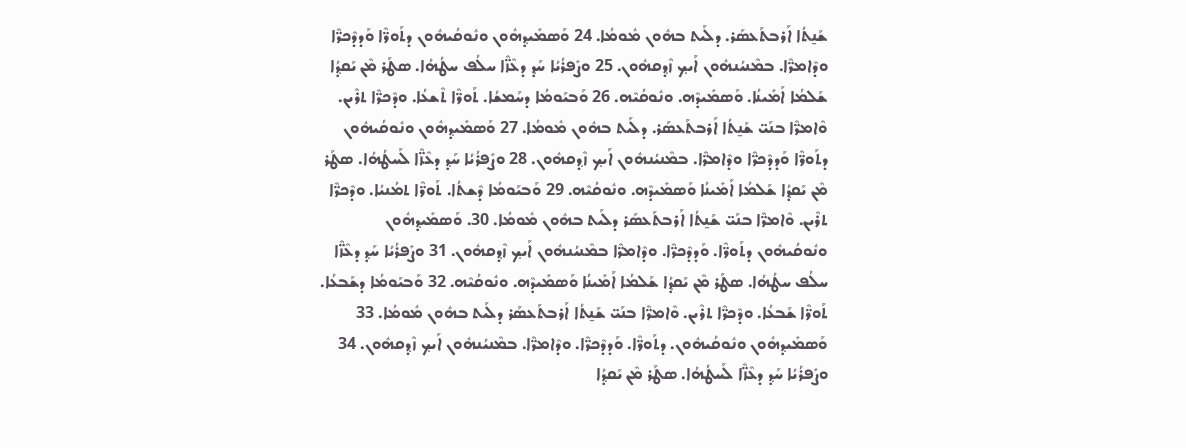ܫܰܢ̱ܬܳܐ ܐܰܪܒܬܰܥܣܰܪ. ܕܠܰܝܬ ܒܗܽܘܢ ܡܽܘܡܳܐ. 24 ܘܰܣܡܺܝܕ݂ܗܽܘܢ ܘܢܽܘܩܳܝܗܽܘܢ ܕܬܰܘܖ̈ܶܐ ܘܰܕܕܶܟܖ̈ܶܐ ܘܕܶܐܡܖ̈ܶܐ. ܒܡܶܢܝܳܢܗܽܘܢ ܐܰܝܟ݂ ܙܶܕ݂ܩܗܽܘܢ. 25 ܘܨܺܦܪܳܝܳܐ ܚܰܕ݂ ܕܥܶܙ̈ܶܐ ܚܠܳܦ ܚܛܳܗܳܐ. ܣܛܰܪ ܡܶܢ ܝܰܩܕ݂ܳܐ ܫܰܠܡܳܐ ܐܰܡܺܝܢܳܐ. ܘܰܣܡܺܝܕܶܗ. ܘܢܽܘܩܳܝܶܗ. 26 ܘܰܒܝܰܘܡܳܐ ܕܚܰܡܫܳܐ. ܬܰܘܖ̈ܶܐ ܬܶܫܥܳܐ. ܘܕܶܟܖ̈ܶܐ ܬܪܶܝܢ. ܘܶܐܡܖ̈ܶܐ ܒܢܰܝ̈ ܫܰܢ̱ܬܳܐ ܐܰܪܒܬܰܥܣܰܪ. ܕܠܰܝܬ ܒܗܽܘܢ ܡܽܘܡܳܐ. 27 ܘܰܣܡܺܝܕ݂ܗܽܘܢ ܘܢܽܘܩܳܝܗܽܘܢ ܕܬܰܘܖ̈ܶܐ ܘܰܕܕܶܟܖ̈ܶܐ ܘܕܶܐܡܖ̈ܶܐ. ܒܡܶܢܝܳܢܗܽܘܢ ܐܰܝܟ݂ ܙܶܕ݂ܩܗܽܘܢ. 28 ܘܨܺܦܪܳܝܳܐ ܚܰܕ݂ ܕܥܶܙ̈ܶܐ ܠܰܚܛܳܗܳܐ. ܣܛܰܪ ܡܶܢ ܝܰܩܕ݂ܳܐ ܫܰܠܡܳܐ ܐܰܡܺܝܢܳܐ ܘܰܣܡܺܝܕܶܗ. ܘܢܽܘܩܳܝܶܗ. 29 ܘܰܒܝܰܘܡܳܐ ܕܶܫܬܳܐ. ܬܰܘܖ̈ܶܐ ܬܡܳܢܝܳܐ. ܘܕܶܟܖ̈ܶܐ ܬܪܶܝܢ. ܘܶܐܡܖ̈ܶܐ ܒܢܰܝ̈ ܫܰܢ̱ܬܳܐ ܐܰܪܒܬܰܥܣܰܪ ܕܠܰܝܬ ܒܗܽܘܢ ܡܽܘܡܳܐ. 30. ܘܰܣܡܺܝܕ݂ܗܽܘܢ ܘܢܽܘܩܳܝܗܽܘܢ ܕܬܰܘܖ̈ܶܐ. ܘܰܕܕܶܟܖ̈ܶܐ. ܘܕܶܐܡܖ̈ܶܐ ܒܡܶܢܝܳܢܗܽܘܢ ܐܰܝܟ݂ ܙܶܕ݂ܩܗܽܘܢ. 31 ܘܨܺܦܪܳܝܳܐ ܚܰܕ݂ ܕܥܶܙ̈ܶܐ ܚܠܳܦ ܚܛܳܗܳܐ. ܣܛܰܪ ܡܶܢ ܝܰܩܕ݂ܳܐ ܫܰܠܡܳܐ ܐܰܡܺܝܢܳܐ ܘܰܣܡܺܝܕܶܗ. ܘܢܽܘܩܳܝܶܗ. 32 ܘܰܒܝܰܘܡܳܐ ܕܫܰܒܥܳܐ. ܬܰܘܖ̈ܶܐ ܫܰܒܥܳܐ. ܘܕܶܟܖ̈ܶܐ ܬܪܶܝܢ. ܘܶܐܡܖ̈ܶܐ ܒܢܰܝ̈ ܫܰܢ̱ܬܳܐ ܐܰܪܒܬܰܥܣܰܪ ܕܠܰܝܬ ܒܗܽܘܢ ܡܽܘܡܳܐ. 33 ܘܰܣܡܺܝܕ݂ܗܽܘܢ ܘܢܽܘܩܳܝܗܽܘܢ. ܕܬܰܘܖ̈ܶܐ. ܘܰܕܕܶܟܖ̈ܶܐ. ܘܕܶܐܡܖ̈ܶܐ. ܒܡܶܢܝܳܢܗܽܘܢ ܐܰܝܟ݂ ܙܶܕ݂ܩܗܽܘܢ. 34 ܘܨܺܦܪܳܝܳܐ ܚܰܕ݂ ܕܥܶܙ̈ܶܐ ܠܰܚܛܳܗܳܐ. ܣܛܰܪ ܡܶܢ ܝܰܩܕ݂ܳܐ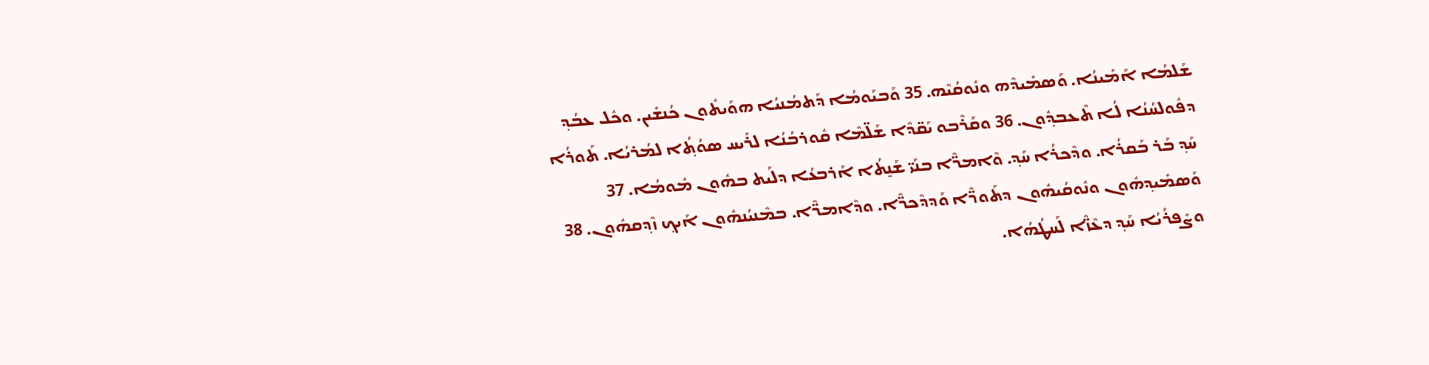ܫܰܠܡܳܐ ܐܰܡܺܝܢܳܐ. ܘܰܣܡܺܝܕܶܗ ܘܢܽܘܩܳܝܶܗ. 35 ܘܰܒܝܰܘܡܳܐ ܕܰܬܡܳܢܝܳܐ ܗܘܰܝܬܽܘܢ ܟܳܢܫܺܝܢ. ܘܟܽܠ ܥܒܳܕ݂ ܕܦܽܘܠܚܳܢܳܐ ܠܳܐ ܬܶܥܒܕ݂ܽܘܢ. 36 ܘܩܰܪܶܒܘ ܝܰܩ̈ܕܶܐ ܫܰܠ̈ܡܶܐ ܩܽܘܪܒܳܢܳܐ ܠܪܺܝܚ ܣܘܳܬ݂ܳܐ ܠܡܳܪܝܳܐ. ܬܰܘܪܳܐ ܚܰܕ݂ ܒܰܪ ܒܰܩܪܳܐ. ܘܕܶܟܪܳܐ ܚܰܕ݂. ܘܶܐܡܖ̈ܶܐ ܒܢܰܝ̈ ܫܰܢ̱ܬܳܐ ܐܰܪܒܥܳܐ ܕܠܰܝܬ ܒܗܽܘܢ ܡܽܘܡܳܐ. 37 ܘܰܣܡܺܝܕ݂ܗܽܘܢ ܘܢܽܘܩܳܝܗܽܘܢ ܕܬܰܘܖ̈ܶܐ ܘܰܕܕܶܟܖ̈ܶܐ. ܘܕܶܐܡܖ̈ܶܐ. ܒܡܶܢܝܳܢܗܽܘܢ ܐܰܝܟ݂ ܙܶܕ݂ܩܗܽܘܢ. 38 ܘܨܺܦܪܳܝܳܐ ܚܰܕ݂ ܕܥܶܙ̈ܶܐ ܠܰܚܛܳܗܳܐ.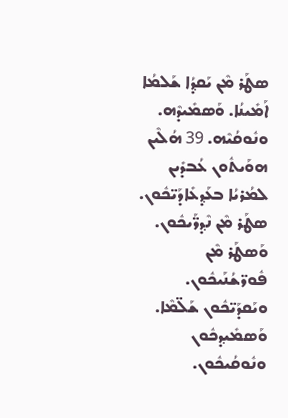ܣܛܰܪ ܡܶܢ ܝܰܩܕ݂ܳܐ ܫܰܠܡܳܐ ܐܰܡܺܝܢܳܐ. ܘܰܣܡܺܝܕܶܗ. ܘܢܽܘܩܳܝܶܗ. 39 ܗܳܠܶܝܢ ܗܘܰܝܬܽܘܢ ܥܳܒܕܺܝܢ ܠܡܳܪܝܳܐ ܒܥܰܕ݂ܥܺܐܕܰܝ̈ܟܽܘܢ. ܣܛܰܪ ܡܶܢ ܢܶܕ݂ܖ̈ܰܝܟܽܘܢ. ܘܰܣܛܰܪ ܡܶܢ ܦܽܘܖ̈ܫܳܢܰܝܟܽܘܢ. ܘܝܰܩܕܰܝ̈ܟܽܘܢ ܫܰܠ̈ܡܶܐ. ܘܰܣܡܺܝܕ݂ܟܽܘܢ ܘܢܽܘܩܳܝܟܽܘܢ.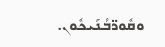ܘܩܽܘܖ̈ܒܳܢܰܝܟܽܘܢ.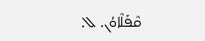ܩܶܦܰܠܶܐܘܳܢ. ܠ.